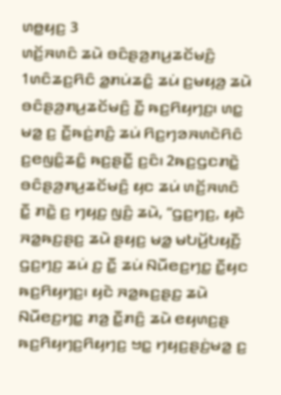ꤛꤥ꤭ꤟꤢ꤬ 3
ꤛꤢꤩ꤬ꤏꤛꤢꤨ ꤘꤣꤧ ꤋꤢꤨꤔꤤ꤬ꤊꤣ꤬ꤘꤢꤩꤗꤢꤨ꤬
1ꤛꤢꤨꤘꤢ꤬ꤖꤢꤨ ꤤ꤭ꤊꤣꤦꤘꤢꤨ꤭ ꤘꤣꤦ ꤢ꤬ꤗꤟꤤ꤬ ꤘꤣꤧ ꤋꤢꤨꤔꤤ꤬ꤊꤣ꤬ꤘꤢꤩꤗꤢꤨ꤬ ꤢꤪ꤭ ꤒꤢ꤬ꤖꤟꤚꤢ꤬꤯ ꤛꤢ꤭ ꤗꤤ꤭ ꤢ꤬ ꤢꤪ꤭ꤒꤢꤦ꤬ꤊꤢꤨ꤬ ꤘꤣꤦ ꤖꤢ꤬ꤚꤤꤏꤛꤢꤧꤖꤢꤨ ꤢ꤬ꤕꤜꤢꤨ꤭ꤘꤢꤨ꤭ ꤒꤢ꤬ꤔꤢꤪ꤭ ꤢ꤬ꤢꤨ꤯ 2ꤒꤢ꤬ꤞꤢꤊꤢꤧ꤭ ꤋꤢꤨꤔꤤ꤬ꤊꤣ꤬ꤘꤢꤩꤗꤢꤨ꤬ ꤟꤢ ꤘꤣꤦ ꤛꤢꤩ꤬ꤏꤛꤢꤨ ꤢꤪ꤭ ꤊꤢꤧ꤭ ꤢ꤬ ꤚꤟꤢ꤬ ꤜꤢꤨ꤬ ꤘꤣꤧ, “ꤞꤢ꤬ꤚꤢ꤬, ꤟꤢꤧ ꤏꤤ꤭ꤒꤢ꤬ꤔꤢ꤬ ꤘꤣꤧ ꤔꤟꤢ꤬ ꤗꤤ꤭ ꤗꤝꤣꤩ꤬ꤝꤟꤢꤪ꤬ ꤞꤢ꤬ꤚꤢ꤬ ꤘꤣꤦ ꤢ꤬ ꤢꤪ꤭ ꤘꤣꤦ ꤡꤣꤪꤕꤢ꤬ꤚꤢ꤭ ꤢꤪ꤭ꤟꤢ ꤒꤢ꤬ꤖꤟꤚꤢ꤬꤯ ꤟꤢꤧ ꤏꤤ꤭ꤒꤢ꤬ꤔꤢ꤬ ꤘꤣꤧ ꤡꤣꤪꤕꤢ꤬ꤚꤢ꤭ ꤊꤤ꤬ ꤢꤪ꤭ꤊꤢꤨ꤬ ꤘꤣꤧ ꤕꤟꤛꤢ꤬ꤔ ꤒꤢ꤬ꤖꤟꤚꤢ꤬ꤖꤟꤚꤢ꤬ ꤠꤢ꤭ ꤚꤟꤢ꤬ꤔꤢꤦ꤬ꤗꤤ꤭ ꤢ꤬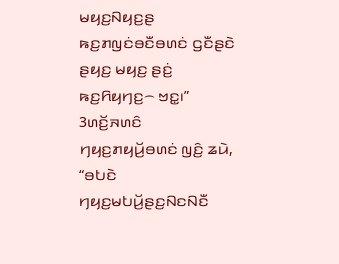ꤗꤟꤢ꤬ꤡꤟꤢ꤬ꤔ ꤒꤢ꤬ꤊꤜꤢꤦꤋꤢꤪꤋꤛꤢꤦ ꤞꤢꤪꤔꤢꤧ ꤔꤟꤢ꤬ ꤗꤟꤢ꤬ ꤔꤢꤦ꤬ ꤒꤢ꤬ꤖꤟꤚꤢ꤬꤮ ꤠꤢ꤭꤯”
3ꤛꤢꤩ꤬ꤏꤛꤢꤨ ꤚꤟꤢ꤬ꤊꤟꤣꤩ꤬ꤋꤛꤢꤦ ꤜꤢꤨ꤬ ꤘꤣꤧ, “ꤋꤝꤢꤧ ꤚꤟꤢ꤬ꤗꤝꤣꤩ꤬ꤔꤢ꤬ꤡꤢꤡꤢꤪ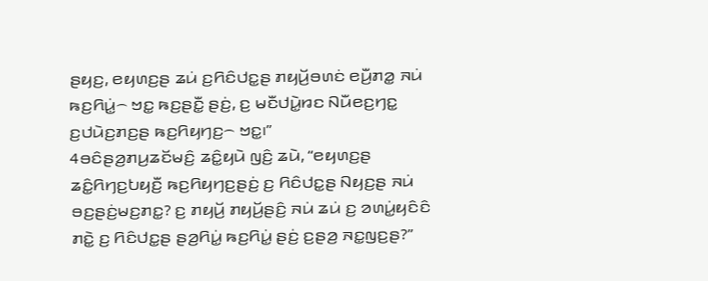ꤔꤟꤢ꤬, ꤕꤟꤛꤢ꤬ꤔ ꤘꤣꤦ ꤢ꤬ꤖꤢꤨꤓꤢ꤭ꤔ ꤊꤟꤣꤩ꤬ꤋꤛꤢꤦ ꤕꤣꤪ꤬ꤊꤤ꤭ ꤏꤣꤦ ꤒꤢ꤬ꤖꤣꤦ꤭꤮ ꤠꤢ꤭ ꤒꤢ꤬ꤔꤢꤪ꤭ ꤔꤢꤦ꤬, ꤢ꤬ ꤗꤢꤪꤓꤣꤧ꤭ꤙꤢ ꤡꤣꤪꤕꤢ꤬ꤚꤢ꤭ ꤢ꤬ꤓꤣꤧꤢ꤬ꤊꤢ꤬ꤔ ꤒꤢ꤬ꤖꤟꤚꤢ꤬꤮ ꤠꤢ꤭꤯”
4ꤋꤢꤨꤔꤤ꤬ꤊꤣ꤬ꤘꤢꤩꤗꤢꤨ꤬ ꤘꤢꤨ꤭ꤟꤣꤧ ꤜꤢꤨ꤬ ꤘꤣꤧ, “ꤕꤟꤛꤢ꤬ꤔ ꤘꤢꤨ꤭ꤖꤚꤢ꤬ꤝꤟꤢꤪ꤬ ꤒꤢ꤬ꤖꤟꤚꤢ꤬ꤔꤢꤦ꤬ ꤢ꤬ ꤖꤢꤨꤓꤢ꤭ꤔ ꤡꤟꤢ꤬ꤔ ꤏꤣꤦ ꤋꤢ꤬ꤔꤢꤦ꤬ꤗꤢ꤬ꤊꤢ꤭? ꤢ꤬ ꤊꤟꤣꤩ꤬ ꤊꤟꤣꤩ꤬ꤔꤢꤨ꤬ ꤏꤣꤦ ꤘꤣꤦ ꤢ꤬ ꤤꤛꤣꤦ꤭ꤟꤢꤨꤢꤨ ꤊꤢꤧ꤭ ꤢ꤬ ꤖꤢꤨꤓꤢ꤭ꤔ ꤔꤤ꤬ꤖꤣꤦ꤭ ꤒꤢ꤬ꤖꤣꤦ꤭ ꤔꤢꤦ꤬ ꤢ꤬ꤔꤤ꤬ ꤏꤢ꤭ꤜꤢ꤬ꤔ?”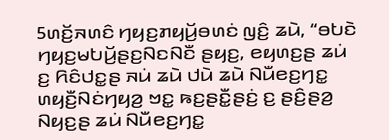5ꤛꤢꤩ꤬ꤏꤛꤢꤨ ꤚꤟꤢ꤬ꤊꤟꤣꤩ꤬ꤋꤛꤢꤦ ꤜꤢꤨ꤬ ꤘꤣꤧ, “ꤋꤝꤢꤧ ꤚꤟꤢ꤬ꤗꤝꤣꤩ꤬ꤔꤢ꤬ꤡꤢꤡꤢꤪ ꤔꤟꤢ꤬, ꤕꤟꤛꤢ꤬ꤔ ꤘꤣꤦ ꤢ꤬ ꤖꤢꤨꤓꤢ꤭ꤔ ꤏꤣꤦ ꤘꤣꤧ ꤓꤣꤧ ꤘꤣꤧ ꤡꤣꤪꤕꤢ꤬ꤚꤢ꤭ ꤛꤟꤢꤪ꤬ꤡꤢꤦꤚꤟꤤ꤬ ꤠꤢ꤭ ꤒꤢ꤬ꤔꤢꤪ꤭ꤔꤢꤦ꤬ ꤢ꤬ ꤔꤢꤨ꤬ꤔꤤ꤬ ꤡꤟꤢ꤬ꤔ ꤘꤣꤦ ꤡꤣꤪꤕꤢ꤬ꤚꤢ꤭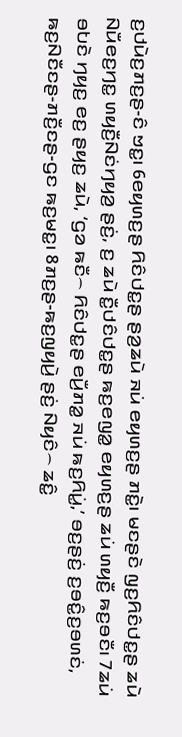ꤢ꤬ꤓꤣꤧꤢ꤬ꤊꤢ꤬ꤔ-ꤢꤨ ꤠꤢ꤭꤯ 6ꤕꤟꤛꤢ꤬ꤔ ꤖꤢꤨꤓꤢ꤭ꤔ ꤔꤤ꤬ꤘꤣꤧ ꤏꤣꤦ ꤕꤟꤛꤢ꤬ꤔ ꤊꤢꤧ꤭꤯ ꤗꤢꤔꤢꤧ ꤜꤢ꤬ꤖꤢꤨꤓꤢ꤭ꤔ ꤘꤣꤧ ꤡꤣꤪꤕꤢ꤬ꤚꤢ꤭ ꤛꤟꤢꤪ꤬ꤡꤢꤦꤚꤟꤤ꤬ ꤔꤢꤦ꤬, ꤢ꤬ ꤘꤣꤧ ꤢꤪ꤭ꤓꤢꤨꤓꤢ꤭ꤔ ꤒꤢ꤬ꤕꤜꤤ꤭ ꤕꤟꤛꤢ꤬ꤔ ꤘꤣꤦ ꤛꤟꤢꤪ꤬ ꤒꤢ꤬ꤋꤢꤪ꤯ 7ꤘꤣꤦ ꤋꤝꤢꤧ ꤚꤟꤢ꤬ ꤕꤢ꤬ ꤔꤟꤢ꤬ ꤘꤣꤧ, ‘ꤞꤤ ꤒꤢꤪ꤮ ꤖꤢꤨꤓꤢ꤭ꤔ ꤕꤣꤪ꤬ꤊꤤ꤭ ꤏꤣꤦ ꤒꤢ꤬ꤖꤣꤦ꤭,’ ꤋꤢ꤬ꤔꤢꤦ꤬ ꤢ꤬ꤋꤢꤨ꤭ꤢ꤬ꤋꤛꤢꤦ, ꤒꤢ꤬ꤡꤢꤪꤢꤔ-ꤊꤢꤪ꤬ꤢꤔ-ꤞꤢ ꤒꤢ꤬ꤗꤢ꤭꤯ 8ꤊꤢ꤬ꤔ-ꤒꤢ꤬ꤜꤟꤣꤧ꤬ ꤔꤢꤦ꤬ ꤡꤟꤢꤨ꤮ ꤘꤢꤨ꤭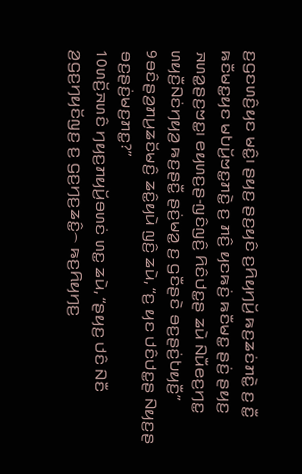ꤢ꤬ꤞꤢꤛꤢꤨ꤬ꤟꤢ ꤗꤢꤨ꤭꤯ ꤔꤟꤢ꤬ ꤔꤢ꤬ꤟꤢꤨ ꤢ꤬ꤖꤟꤚꤣꤩ꤬ ꤒꤢ꤬ꤘꤢꤦꤊꤢꤧ꤭ ꤢ꤬ ꤢꤪ꤭ ꤒꤢꤪꤗꤢ꤭ꤟꤢ ꤗꤝꤣꤩ꤬ꤠꤢ꤭ꤊꤢꤧ꤭ ꤢ꤬ ꤊꤢꤨ꤬ ꤟꤢꤒꤢꤦ꤬ ꤒꤢꤪꤗꤢ꤭ ꤔꤢꤦ꤬ ꤔꤟꤢ꤬ ꤏꤛꤤ꤭ꤔꤢ꤬ꤠꤢ꤭꤯ ꤕꤟꤛꤢ꤬ꤔ-ꤜꤢꤨꤜꤢꤨ꤬ ꤖꤢꤨꤓꤢ꤭ꤔ ꤘꤣꤧ ꤡꤣꤪꤕꤢ꤬ꤚꤢ꤭ ꤛꤟꤢꤪ꤬ꤡꤢꤦꤚꤟꤤ꤬ ꤒꤢ꤬ꤔꤢꤪ꤭ ꤔꤢꤦ꤬ꤗꤤ꤭ ꤢ꤬ ꤞꤢꤪꤔꤢꤧ ꤋꤢ꤬ꤔꤢꤦ꤬ꤝꤟꤢꤪ꤬”
9ꤋꤢꤨꤔꤤ꤬ꤊꤣ꤬ꤘꤢꤩꤗꤢꤨ꤬ ꤘꤢꤨ꤭ꤟꤣꤧ ꤜꤢꤨ꤬ ꤘꤣꤧ, “ꤢ꤬ ꤟꤢ ꤓꤢꤨꤓꤢ꤭ꤔ ꤡꤟꤢ꤬ꤔ ꤋꤢ꤬ꤔꤢꤦ꤬ꤗꤢ꤬ꤊꤢ꤭?”
10ꤛꤢꤩ꤬ꤏꤛꤢꤨ ꤚꤟꤢ꤬ꤊꤟꤣꤩ꤬ꤋꤛꤢꤦ ꤛꤢ꤭ ꤘꤣꤧ, “ꤔꤟꤢ꤬ ꤓꤢꤨ ꤡꤢꤪ ꤤ꤬ꤞꤢ꤬ꤚꤟꤢꤩꤜꤢ꤬ ꤢ꤬ ꤞꤢ꤬ꤚꤢ꤬ꤘꤢꤨ꤭꤮ ꤒꤢ꤬ꤖꤟꤚꤢ꤬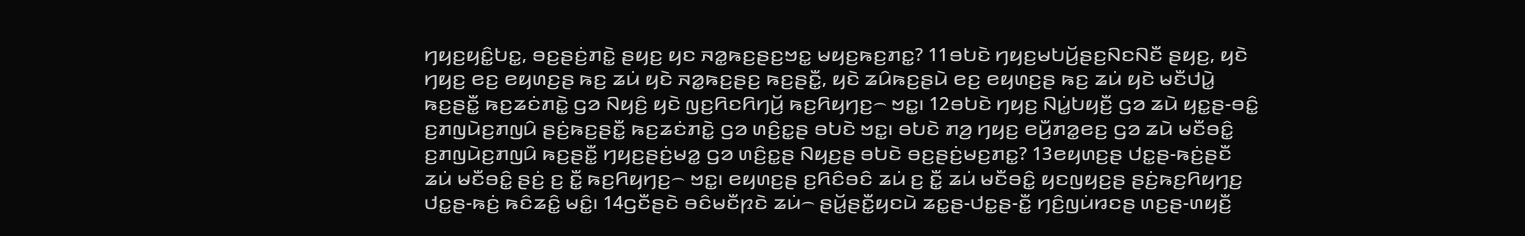ꤚꤟꤢ꤬ꤟꤢꤨ꤭ꤝꤢ꤭, ꤋꤢ꤬ꤔꤢꤦ꤬ꤊꤢꤧ꤭ ꤔꤟꤢ꤬ ꤟꤢ ꤏꤤ꤭ꤒꤢ꤬ꤔꤢ꤬ꤠꤢ꤭ ꤗꤟꤢ꤬ꤒꤢ꤬ꤊꤢ꤭? 11ꤋꤝꤢꤧ ꤚꤟꤢ꤬ꤗꤝꤣꤩ꤬ꤔꤢ꤬ꤡꤢꤡꤢꤪ ꤔꤟꤢ꤬, ꤟꤢꤧ ꤚꤟꤢ꤬ ꤕꤢ꤬ ꤕꤟꤛꤢ꤬ꤔ ꤒꤢ꤬ ꤘꤣꤦ ꤟꤢꤧ ꤏꤤ꤭ꤒꤢ꤬ꤔꤢ꤬ ꤒꤢ꤬ꤔꤢꤪ꤭, ꤟꤢꤧ ꤘꤣꤨꤒꤢ꤬ꤔꤣꤧ ꤕꤢ꤬ ꤕꤟꤛꤢ꤬ꤔ ꤒꤢ꤬ ꤘꤣꤦ ꤟꤢꤧ ꤗꤢꤪꤓꤣꤧ꤭ ꤒꤢ꤬ꤔꤢꤪ꤭ ꤒꤢ꤬ꤘꤢꤦꤊꤢꤧ꤭ ꤞꤤ ꤡꤟꤢꤨ꤬ ꤟꤢꤧ ꤜꤢ꤬ꤖꤢꤖꤚꤣꤩ꤬ ꤒꤢ꤬ꤖꤟꤚꤢ꤬꤮ ꤠꤢ꤭꤯ 12ꤋꤝꤢꤧ ꤚꤟꤢ꤬ ꤡꤣꤦ꤭ꤝꤟꤢꤪ꤬ ꤞꤤ ꤘꤣꤧ ꤟꤢ꤭ꤔ-ꤋꤢꤨ꤭ ꤢ꤬ꤊꤜꤣꤧꤢ꤬ꤊꤜꤣꤨ ꤔꤢꤦ꤬ꤒꤢ꤬ꤔꤢꤪ꤭ ꤒꤢ꤬ꤘꤢꤦꤊꤢꤧ꤭ ꤞꤤ ꤛꤢꤨ꤬ꤢ꤭ꤔ ꤋꤝꤢꤧ ꤠꤢ꤭꤯ ꤋꤝꤢꤧ ꤊꤤ꤬ ꤚꤟꤢ꤬ ꤕꤣꤪ꤬ꤊꤤ꤭ꤕꤢ꤬ ꤞꤤ ꤘꤣꤧ ꤗꤢꤪꤋꤢꤨ꤭ ꤢ꤬ꤊꤜꤣꤧꤢ꤬ꤊꤜꤣꤨ ꤒꤢ꤬ꤔꤢꤪ꤭ ꤚꤟꤢ꤬ꤔꤢꤦ꤬ꤗꤤ꤭ ꤞꤤ ꤛꤢꤨ꤬ꤢ꤭ꤔ ꤡꤟꤢ꤬ꤔ ꤋꤝꤢꤧ ꤋꤢ꤬ꤔꤢꤦ꤬ꤗꤢ꤬ꤊꤢ꤭? 13ꤕꤟꤛꤢ꤬ꤔ ꤓꤢ꤭ꤔ-ꤒꤢꤦ꤬ꤔꤢꤪ ꤘꤣꤦ ꤗꤢꤪꤋꤢꤨ꤭ ꤔꤢꤦ꤬ ꤢ꤬ ꤢꤪ꤭ ꤒꤢ꤬ꤖꤟꤚꤢ꤬꤮ ꤠꤢ꤭꤯ ꤕꤟꤛꤢ꤬ꤔ ꤢ꤬ꤖꤢꤨꤋꤢꤨ ꤘꤣꤦ ꤢ꤬ ꤢꤪ꤭ ꤘꤣꤦ ꤗꤢꤪꤋꤢꤨ꤭ ꤟꤢꤜꤟꤢ꤬ꤔ ꤔꤢꤦ꤬ꤒꤢ꤬ꤖꤟꤚꤢ꤬ ꤓꤢ꤭ꤔ-ꤒꤢꤦ꤬ ꤒꤢꤨꤘꤢꤨ꤭ ꤗꤢꤨ꤭꤯ 14ꤞꤢꤪꤔꤢꤧ ꤋꤢꤨꤗꤢꤪꤐꤢꤧ ꤘꤣꤦ꤮ ꤔꤣꤩ꤭ꤔꤢꤪ꤭ꤟꤢꤣꤧ ꤘꤢ꤭ꤔ-ꤓꤢ꤭ꤔ-ꤢꤪ꤭ ꤚꤢꤨ꤬ꤜꤣꤦꤙꤢꤔ ꤛꤢ꤬ꤔ-ꤛꤟꤢꤪ꤬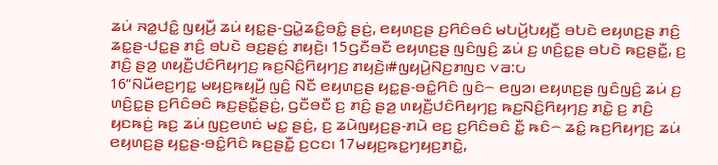ꤘꤣꤦ ꤏꤤ꤭ꤓꤢꤨ꤭ ꤜꤟꤣꤪ꤬ ꤘꤣꤦ ꤟꤢ꤭ꤔ-ꤞꤣꤧ꤭ꤘꤢꤨ꤭ꤋꤢꤨ꤭ ꤔꤢꤦ꤬, ꤕꤟꤛꤢ꤬ꤔ ꤢ꤬ꤖꤢꤨꤋꤢꤨ ꤗꤝꤣꤩ꤬ꤝꤟꤢꤪ꤬ ꤋꤝꤢꤧ ꤕꤟꤛꤢ꤬ꤔ ꤊꤢꤨ꤬ ꤘꤢ꤭ꤔ-ꤓꤢ꤭ꤔ ꤊꤢꤨ꤬ ꤋꤝꤢꤧ ꤋꤢ꤬ꤔꤢꤦ꤬ ꤊꤟꤢꤧ꤬꤯ 15ꤞꤢꤪꤋꤢꤪ ꤕꤟꤛꤢ꤬ꤔ ꤜꤢꤨꤜꤢꤨ꤬ ꤘꤣꤦ ꤢ꤬ ꤛꤢꤨ꤬ꤢ꤭ꤔ ꤋꤝꤢꤧ ꤒꤢ꤬ꤔꤢꤪ꤭, ꤢ꤬ ꤊꤢꤨ꤬ ꤔꤤ꤬ ꤛꤟꤢꤪ꤬ꤓꤢꤨꤖꤟꤚꤢ꤬ ꤒꤢ꤬ꤡꤢꤨ꤬ꤖꤟꤚꤢ꤬ ꤊꤟꤢꤧ꤬꤯#ꤜꤟꤣꤧ꤬ꤡꤢ꤬ꤊꤜꤢ ꤂꤁:꤉
16“ꤡꤣꤪꤕꤢ꤬ꤚꤢ꤭ ꤗꤟꤢ꤬ꤒꤟꤣꤪ꤬ ꤜꤢꤨ꤬ ꤡꤢꤪ ꤕꤟꤛꤢ꤬ꤔ ꤟꤢ꤭ꤔ-ꤋꤢꤨ꤭ꤖꤢꤨ ꤜꤢꤨ꤮ ꤕꤜꤤ꤯ ꤕꤟꤛꤢ꤬ꤔ ꤜꤢꤨꤜꤢꤨ꤬ ꤘꤣꤦ ꤢ꤬ ꤛꤢꤨ꤬ꤢ꤭ꤔ ꤢ꤬ꤖꤢꤨꤋꤢꤨ ꤒꤢ꤬ꤔꤢꤪ꤭ꤔꤢꤦ꤬, ꤞꤢꤪꤋꤢꤪ ꤢ꤬ ꤊꤢꤨ꤬ ꤔꤤ꤬ ꤛꤟꤢꤪ꤬ꤓꤢꤨꤖꤟꤚꤢ꤬ ꤒꤢ꤬ꤡꤢꤨ꤬ꤖꤟꤚꤢ꤬ ꤊꤢꤧ꤭ ꤢ꤬ ꤊꤢꤨ꤬ ꤟꤢꤒꤢꤦ꤬ ꤒꤢ꤬ ꤘꤣꤦ ꤜꤢ꤬ꤕꤛꤢꤦ ꤗꤢ꤭ ꤔꤢꤦ꤬, ꤢ꤬ ꤘꤣꤧꤜꤟꤢ꤬ꤔ-ꤊꤣꤧ ꤕꤢ꤬ ꤢ꤬ꤖꤢꤨꤋꤢꤨ ꤢꤪ꤭ ꤒꤢꤨ꤮ ꤘꤢꤨ꤭ ꤒꤢ꤬ꤖꤟꤚꤢ꤬ ꤘꤣꤦ ꤕꤟꤛꤢ꤬ꤔ ꤟꤢ꤭ꤔ-ꤋꤢꤨ꤭ꤖꤢꤨ ꤒꤢ꤬ꤔꤢꤪ꤭ ꤢ꤬ꤍꤢ꤯ 17ꤗꤟꤢ꤬ꤒꤢ꤭ꤚꤟꤢ꤬ꤊꤢꤧ꤭,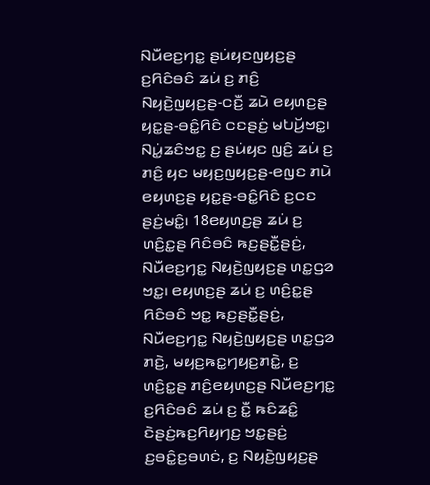ꤡꤣꤪꤕꤢ꤬ꤚꤢ꤭ ꤔꤣꤦꤟꤢꤜꤟꤢ꤬ꤔ ꤢ꤬ꤖꤢꤨꤋꤢꤨ ꤘꤣꤦ ꤢ꤬ ꤊꤢꤨ꤬ ꤡꤟꤢꤧ꤬ꤜꤟꤢ꤬ꤔ-ꤍꤢꤪ꤬ ꤘꤣꤧ ꤕꤟꤛꤢ꤬ꤔ ꤟꤢ꤭ꤔ-ꤋꤢꤨ꤭ꤖꤢꤨ ꤍꤢꤔꤢꤦ꤬ ꤗꤝꤣꤩ꤬ꤠꤢ꤭꤯ ꤡꤣꤦ꤭ꤘꤢꤨꤠꤢ꤭ ꤢ꤬ ꤔꤣꤦꤟꤢ ꤜꤢꤨ꤬ ꤘꤣꤦ ꤢ꤬ ꤊꤢꤨ꤬ ꤟꤢ ꤗꤟꤢ꤬ꤜꤟꤢ꤬ꤔ-ꤕꤜꤢ ꤊꤣꤧ ꤕꤟꤛꤢ꤬ꤔ ꤟꤢ꤭ꤔ-ꤋꤢꤨ꤭ꤖꤢꤨ ꤢ꤬ꤍꤢ ꤔꤢꤦ꤬ꤗꤢꤨ꤭꤯ 18ꤕꤟꤛꤢ꤬ꤔ ꤘꤣꤦ ꤢ꤬ ꤛꤢꤨ꤬ꤢ꤭ꤔ ꤖꤢꤨꤋꤢꤨ ꤒꤢ꤬ꤔꤢꤪ꤭ꤔꤢꤦ꤬, ꤡꤣꤪꤕꤢ꤬ꤚꤢ꤭ ꤡꤟꤢꤧ꤬ꤜꤟꤢ꤬ꤔ ꤛꤢ꤭ꤞꤤ ꤠꤢ꤭꤯ ꤕꤟꤛꤢ꤬ꤔ ꤘꤣꤦ ꤢ꤬ ꤛꤢꤨ꤬ꤢ꤭ꤔ ꤖꤢꤨꤋꤢꤨ ꤠꤢ꤭ ꤒꤢ꤬ꤔꤢꤪ꤭ꤔꤢꤦ꤬, ꤡꤣꤪꤕꤢ꤬ꤚꤢ꤭ ꤡꤟꤢꤧ꤬ꤜꤟꤢ꤬ꤔ ꤛꤢ꤭ꤞꤤ ꤊꤢꤧ꤬, ꤗꤟꤢ꤬ꤒꤢ꤭ꤚꤟꤢ꤬ꤊꤢꤧ꤭, ꤢ꤬ ꤛꤢꤨ꤬ꤢ꤭ꤔ ꤊꤢꤨ꤬ꤕꤟꤛꤢ꤬ꤔ ꤡꤣꤪꤕꤢ꤬ꤚꤢ꤭ ꤢ꤬ꤖꤢꤨꤋꤢꤨ ꤘꤣꤦ ꤢ꤬ ꤢꤪ꤭ ꤒꤢꤨꤘꤢꤨ꤭ ꤢꤧꤔꤢꤦ꤬ꤒꤢ꤬ꤖꤟꤚꤢ꤬ ꤠꤢ꤭ꤔꤢꤦ꤬ ꤢ꤬ꤋꤢꤨ꤭ꤢ꤬ꤋꤛꤢꤦ, ꤢ꤬ ꤡꤟꤢꤧ꤬ꤜꤟꤢ꤬ꤔ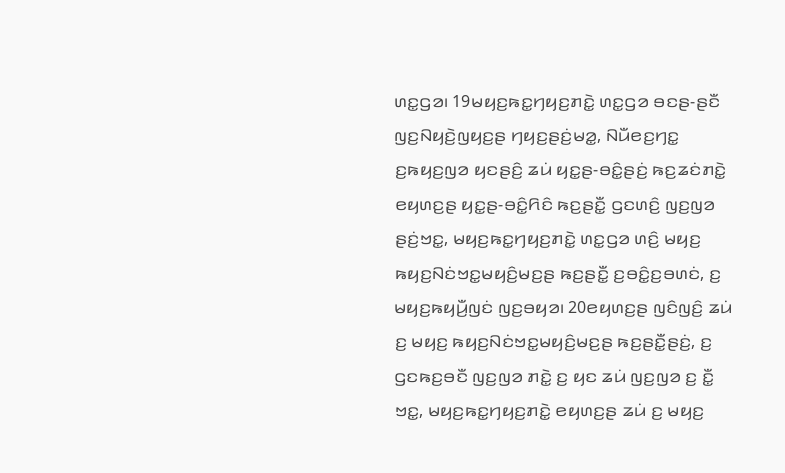ꤛꤢ꤭ꤞꤤ꤯ 19ꤗꤟꤢ꤬ꤒꤢ꤭ꤚꤟꤢ꤬ꤊꤢꤧ꤭ ꤛꤢ꤭ꤞꤤ ꤋꤢꤔ-ꤔꤢꤪ ꤜꤢ꤬ꤡꤟꤢꤧ꤬ꤜꤟꤢ꤬ꤔ ꤚꤟꤢ꤬ꤔꤢꤦ꤬ꤗꤤ꤭, ꤡꤣꤪꤕꤢ꤬ꤚꤢ꤭ ꤢ꤬ꤒꤟꤢ꤬ꤜꤤ ꤟꤢꤔꤢꤨ꤬ ꤘꤣꤦ ꤟꤢ꤭ꤔ-ꤋꤢꤨ꤭ꤔꤢꤦ꤬ ꤒꤢ꤬ꤘꤢꤦꤊꤢꤧ꤭ ꤕꤟꤛꤢ꤬ꤔ ꤟꤢ꤭ꤔ-ꤋꤢꤨ꤭ꤖꤢꤨ ꤒꤢ꤬ꤔꤢꤪ꤭ ꤞꤢꤛꤢꤨ꤬ ꤜꤢ꤬ꤜꤤ ꤔꤢꤦ꤬ꤠꤢ꤭, ꤗꤟꤢ꤬ꤒꤢ꤭ꤚꤟꤢ꤬ꤊꤢꤧ꤭ ꤛꤢ꤭ꤞꤤ ꤛꤢꤨ꤬ ꤗꤟꤢ꤬ ꤒꤟꤢ꤬ꤡꤢꤦꤠꤢ꤭ꤗꤟꤢꤨ꤬ꤗꤢ꤬ꤔ ꤒꤢ꤬ꤔꤢꤪ꤭ ꤢ꤬ꤋꤢꤨ꤭ꤢ꤬ꤋꤛꤢꤦ, ꤢ꤬ ꤗꤟꤢ꤬ꤒꤟꤣꤪ꤬ꤜꤢꤦ ꤜꤢ꤬ꤋꤟꤤ꤯ 20ꤕꤟꤛꤢ꤬ꤔ ꤜꤢꤨꤜꤢꤨ꤬ ꤘꤣꤦ ꤢ꤬ ꤗꤟꤢ꤬ ꤒꤟꤢ꤬ꤡꤢꤦꤠꤢ꤭ꤗꤟꤢꤨ꤬ꤗꤢ꤬ꤔ ꤒꤢ꤬ꤔꤢꤪ꤭ꤔꤢꤦ꤬, ꤢ꤬ ꤞꤢꤒꤢ꤬ꤋꤢꤪ ꤜꤢ꤬ꤜꤤ ꤊꤢꤧ꤭ ꤢ꤬ ꤟꤢ ꤘꤣꤦ ꤜꤢ꤬ꤜꤤ ꤢ꤬ ꤢꤪ꤭ ꤠꤢ꤭, ꤗꤟꤢ꤬ꤒꤢ꤭ꤚꤟꤢ꤬ꤊꤢꤧ꤭ ꤕꤟꤛꤢ꤬ꤔ ꤘꤣꤦ ꤢ꤬ ꤗꤟꤢ꤬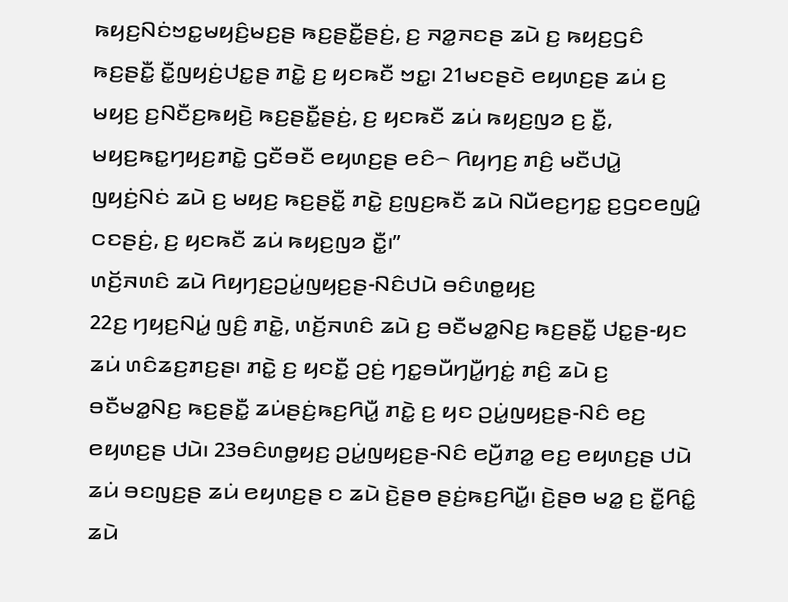ꤒꤟꤢ꤬ꤡꤢꤦꤠꤢ꤭ꤗꤟꤢꤨ꤬ꤗꤢ꤬ꤔ ꤒꤢ꤬ꤔꤢꤪ꤭ꤔꤢꤦ꤬, ꤢ꤬ ꤏꤤ꤭ꤏꤢꤔ ꤘꤣꤧ ꤢ꤬ ꤒꤟꤢ꤬ꤞꤢꤨ ꤒꤢ꤬ꤔꤢꤪ꤭ ꤢꤪ꤭ꤜꤟꤢꤦ꤬ꤓꤢ꤭ꤔ ꤊꤢꤧ꤭ ꤢ꤬ ꤟꤢꤒꤢꤪ ꤠꤢ꤭꤯ 21ꤗꤢꤔꤢꤧ ꤕꤟꤛꤢ꤬ꤔ ꤘꤣꤦ ꤢ꤬ ꤗꤟꤢ꤬ ꤢ꤬ꤡꤢꤪꤢ꤬ꤒꤟꤢꤧ꤬ ꤒꤢ꤬ꤔꤢꤪ꤭ꤔꤢꤦ꤬, ꤢ꤬ ꤟꤢꤒꤢꤪ ꤘꤣꤦ ꤒꤟꤢ꤬ꤜꤤ ꤢ꤬ ꤢꤪ꤭, ꤗꤟꤢ꤬ꤒꤢ꤭ꤚꤟꤢ꤬ꤊꤢꤧ꤭ ꤞꤢꤪꤋꤢꤪ ꤕꤟꤛꤢ꤬ꤔ ꤕꤢꤨ꤮ ꤖꤟꤚꤢ꤬ ꤊꤢꤨ꤬ ꤗꤢꤪꤓꤣꤧ꤭ ꤜꤟꤢꤦ꤬ꤡꤢꤦ ꤘꤣꤧ ꤢ꤬ ꤗꤟꤢ꤬ ꤒꤢ꤬ꤔꤢꤪ꤭ ꤊꤢꤧ꤭ ꤢ꤬ꤜꤢ꤬ꤒꤢꤪ ꤘꤣꤧ ꤡꤣꤪꤕꤢ꤬ꤚꤢ꤭ ꤢ꤬ꤞꤢꤕꤜꤣꤨ꤭ ꤍꤢꤔꤢꤦ꤬, ꤢ꤬ ꤟꤢꤒꤢꤪ ꤘꤣꤦ ꤒꤟꤢ꤬ꤜꤤ ꤢꤪ꤭꤯”
ꤛꤢꤩ꤬ꤏꤛꤢꤨ ꤘꤣꤧ ꤖꤟꤚꤢ꤬ꤑꤣꤦ꤭ꤜꤟꤢ꤬ꤔ-ꤡꤢꤨꤓꤣꤧ ꤋꤢꤨꤛꤥ꤭ꤟꤢ꤬
22ꤢ꤬ ꤚꤟꤢ꤬ꤡꤣꤦ꤭ ꤜꤢꤨ꤬ ꤊꤢꤧ꤭, ꤛꤢꤩ꤬ꤏꤛꤢꤨ ꤘꤣꤧ ꤢ꤬ ꤋꤢꤪꤗꤤ꤭ꤡꤢ꤬ ꤒꤢ꤬ꤔꤢꤪ꤭ ꤓꤢ꤭ꤔ-ꤟꤢ ꤘꤣꤦ ꤛꤢꤨꤘꤢ꤬ꤊꤢ꤬ꤔ꤯ ꤊꤢꤧ꤭ ꤢ꤬ ꤟꤢꤢꤪ꤭ ꤑꤢꤦ꤬ ꤚꤢ꤭ꤋꤣꤪꤚꤣꤪ꤭ꤚꤢꤦ꤭ ꤊꤢꤨ꤬ ꤘꤣꤧ ꤢ꤬ ꤋꤢꤪꤗꤤ꤭ꤡꤢ꤬ ꤒꤢ꤬ꤔꤢꤪ꤭ ꤘꤣꤦꤔꤢꤦ꤬ꤒꤢ꤬ꤖꤣꤪ꤭ ꤊꤢꤧ꤭ ꤢ꤬ ꤟꤢ ꤑꤣꤦ꤭ꤜꤟꤢ꤬ꤔ-ꤡꤢꤨ ꤕꤢ꤬ ꤕꤟꤛꤢ꤬ꤔ ꤓꤣꤧ꤯ 23ꤋꤢꤨꤛꤥ꤭ꤟꤢ꤬ ꤑꤣꤦ꤭ꤜꤟꤢ꤬ꤔ-ꤡꤢꤨ ꤕꤣꤪ꤬ꤊꤤ꤭ ꤕꤢ꤬ ꤕꤟꤛꤢ꤬ꤔ ꤓꤣꤧ ꤘꤣꤦ ꤋꤢꤜꤢ꤬ꤔ ꤘꤣꤦ ꤕꤟꤛꤢ꤬ꤔ ꤢ ꤘꤣꤧ ꤢꤧ꤬ꤔꤥ ꤔꤢꤦ꤬ꤒꤢ꤬ꤖꤣꤪ꤭꤯ ꤢꤧ꤬ꤔꤥ ꤗꤤ꤭ ꤢ꤬ ꤢꤪ꤭ꤖꤢꤨ꤭ ꤘꤣꤧ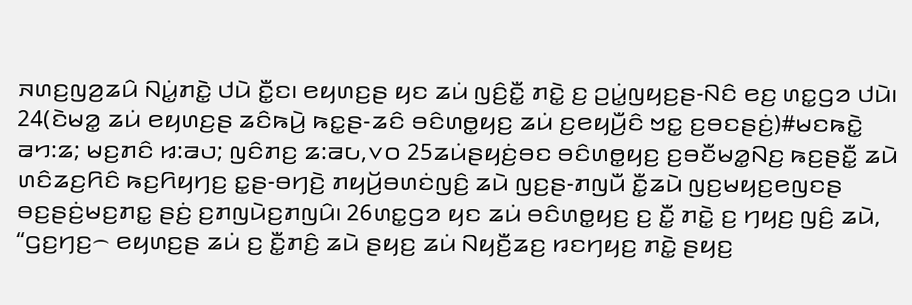ꤏꤛꤢ꤬ꤜꤤ꤬ꤘꤣꤨ ꤡꤣꤦ꤭ꤊꤢꤧ꤭ ꤓꤣꤧ ꤢꤪ꤭ꤢ꤯ ꤕꤟꤛꤢ꤬ꤔ ꤟꤢ ꤘꤣꤦ ꤜꤢꤨ꤬ꤢꤪ꤭ ꤊꤢꤧ꤭ ꤢ꤬ ꤑꤣꤦ꤭ꤜꤟꤢ꤬ꤔ-ꤡꤢꤨ ꤕꤢ꤬ ꤛꤢ꤭ꤞꤤ ꤓꤣꤧ꤯ 24(ꤢꤧꤗꤤ꤭ ꤘꤣꤦ ꤕꤟꤛꤢ꤬ꤔ ꤘꤢꤨꤒꤣꤧ꤬ ꤒꤢ꤭ꤔ-ꤘꤢꤨ ꤋꤢꤨꤛꤥ꤭ꤟꤢ꤬ ꤘꤣꤦ ꤢ꤬ꤕꤟꤣꤪ꤬ꤢꤨ ꤠꤢ꤭ ꤢ꤬ꤋꤢꤔꤢꤦ꤬)#ꤗꤢꤒꤢꤧ꤭ ꤁꤄:꤃; ꤗꤢ꤬ꤊꤢꤨ ꤆:꤁꤇; ꤜꤢꤨꤊꤢ꤬ ꤃:꤁꤉,꤂꤀ 25ꤘꤣꤦꤔꤟꤢꤦ꤬ꤋꤢ ꤋꤢꤨꤛꤥ꤭ꤟꤢ꤬ ꤢ꤬ꤋꤢꤪꤗꤤ꤭ꤡꤢ꤬ ꤒꤢ꤬ꤔꤢꤪ꤭ ꤘꤣꤧ ꤛꤢꤨꤘꤢ꤬ꤖꤢꤨ ꤒꤢ꤬ꤖꤟꤚꤢ꤬ ꤢ꤭ꤔ-ꤋꤚꤢꤧ꤬ ꤊꤟꤣꤩ꤬ꤋꤛꤢꤦꤜꤢꤨ꤬ ꤘꤣꤧ ꤜꤢ꤬ꤔ-ꤊꤜꤣꤪ ꤢꤪ꤭ꤘꤣꤧ ꤜꤢ꤬ꤗꤟꤢ꤬ꤕꤜꤢꤔ ꤋꤢ꤬ꤔꤢꤦ꤬ꤗꤢ꤬ꤊꤢ꤭ ꤔꤢꤦ꤬ ꤢ꤬ꤊꤜꤣꤧꤢ꤬ꤊꤜꤣꤨ꤯ 26ꤛꤢ꤭ꤞꤤ ꤟꤢ ꤘꤣꤦ ꤋꤢꤨꤛꤥ꤭ꤟꤢ꤬ ꤢ꤬ ꤢꤪ꤭ ꤊꤢꤧ꤭ ꤢ꤬ ꤚꤟꤢ꤬ ꤜꤢꤨ꤬ ꤘꤣꤧ, “ꤞꤢ꤬ꤚꤢ꤬꤮ ꤕꤟꤛꤢ꤬ꤔ ꤘꤣꤦ ꤢ꤬ ꤢꤪ꤭ꤊꤢꤨ꤬ ꤘꤣꤧ ꤔꤟꤢ꤬ ꤘꤣꤦ ꤡꤟꤢꤪ꤬ꤘꤢ꤬ ꤙꤢꤚꤟꤢ꤬ ꤊꤢꤧ꤭ ꤔꤟꤢ꤬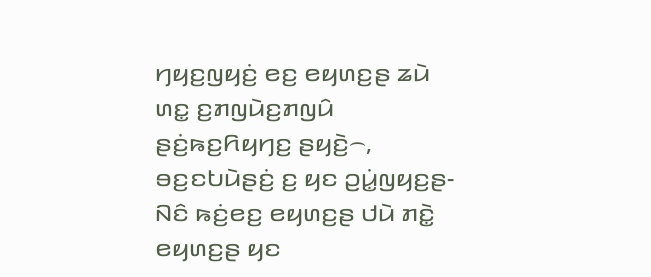ꤚꤟꤢ꤬ꤜꤟꤢꤦ꤬ ꤕꤢ꤬ ꤕꤟꤛꤢ꤬ꤔ ꤘꤣꤧ ꤛꤢ꤭ ꤢ꤬ꤊꤜꤣꤧꤢ꤬ꤊꤜꤣꤨ ꤔꤢꤦ꤬ꤒꤢ꤬ꤖꤟꤚꤢ꤬ ꤔꤟꤢꤧ꤬꤮, ꤋꤢ꤬ꤢꤝꤣꤧꤔꤢꤦ꤬ ꤢ꤬ ꤟꤢ ꤑꤣꤦ꤭ꤜꤟꤢ꤬ꤔ-ꤡꤢꤨ ꤒꤢꤦ꤬ꤕꤢ꤬ ꤕꤟꤛꤢ꤬ꤔ ꤓꤣꤧ ꤊꤢꤧ꤭ ꤕꤟꤛꤢ꤬ꤔ ꤟꤢ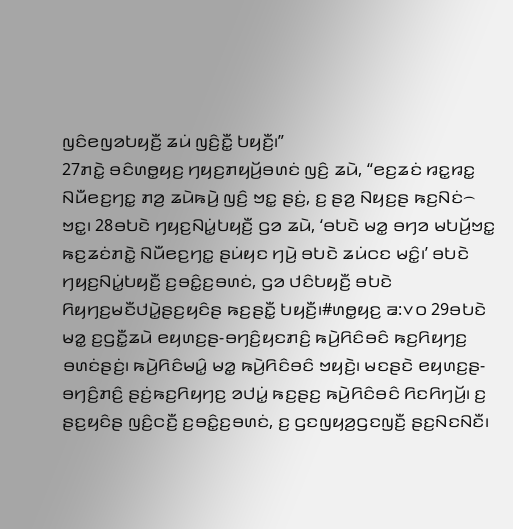ꤜꤢꤨꤕꤜꤤꤝꤟꤢꤪ꤬ ꤘꤣꤦ ꤜꤢꤨ꤬ꤢꤪ꤭ ꤝꤟꤢꤪ꤬꤯”
27ꤊꤢꤧ꤭ ꤋꤢꤨꤛꤥ꤭ꤟꤢ꤬ ꤚꤟꤢ꤬ꤊꤟꤣꤩ꤬ꤋꤛꤢꤦ ꤜꤢꤨ꤬ ꤘꤣꤧ, “ꤕꤢ꤬ꤘꤢꤦ ꤙꤢ꤭ꤙꤢ꤭ ꤡꤣꤪꤕꤢ꤬ꤚꤢ꤭ ꤊꤤ꤬ ꤘꤣꤧꤒꤣꤧ꤬ ꤜꤢꤨ꤬ ꤠꤢ꤭ ꤔꤢꤦ꤬, ꤢ꤬ ꤔꤤ꤬ ꤡꤟꤢ꤬ꤔ ꤒꤢ꤬ꤡꤢꤦ꤮ ꤠꤢ꤭꤯ 28ꤋꤝꤢꤧ ꤚꤟꤢ꤬ꤡꤣꤦ꤭ꤝꤟꤢꤪ꤬ ꤞꤤ ꤘꤣꤧ, ‘ꤋꤝꤢꤧ ꤗꤤ꤭ ꤋꤚꤤ ꤗꤝꤣꤩ꤬ꤠꤢ꤭ ꤒꤢ꤬ꤘꤢꤦꤊꤢꤧ꤭ ꤡꤣꤪꤕꤢ꤬ꤚꤢ꤭ ꤔꤣꤦꤟꤢ ꤚꤣꤧ꤬ ꤋꤝꤢꤧ ꤘꤣꤦꤍꤢ ꤗꤢꤨ꤭꤯’ ꤋꤝꤢꤧ ꤚꤟꤢ꤬ꤡꤣꤦ꤭ꤝꤟꤢꤪ꤬ ꤢ꤬ꤋꤢꤨ꤭ꤢ꤬ꤋꤛꤢꤦ, ꤞꤤ ꤓꤢꤨꤝꤟꤢꤪ꤬ ꤋꤝꤢꤧ ꤖꤟꤚꤢ꤬ꤗꤢꤪꤓꤣꤧ꤭ꤔꤢ꤬ꤟꤢꤨꤔ ꤒꤢ꤬ꤔꤢꤪ꤭ ꤝꤟꤢꤪ꤬꤯#ꤛꤥ꤭ꤟꤢ꤬ ꤁:꤂꤀ 29ꤋꤝꤢꤧ ꤗꤤ꤭ ꤢ꤬ꤞꤢꤪ꤭ꤘꤣꤧ ꤕꤟꤛꤢ꤬ꤔ-ꤋꤚꤢꤨ꤬ꤟꤢꤊꤢꤨ꤬ ꤒꤣꤧ꤬ꤖꤢꤨꤋꤢꤨ ꤒꤢ꤬ꤖꤟꤚꤢ꤬ ꤋꤛꤢꤦꤔꤢꤦ꤬꤯ ꤒꤣꤧ꤬ꤖꤢꤨꤗꤣꤨ꤭ ꤗꤤ꤭ ꤒꤣꤧ꤬ꤖꤢꤨꤋꤢꤨ ꤠꤟꤢꤧ꤬꤯ ꤗꤢꤔꤢꤧ ꤕꤟꤛꤢ꤬ꤔ-ꤋꤚꤢꤨ꤬ꤊꤢꤨ꤬ ꤔꤢꤦ꤬ꤒꤢ꤬ꤖꤟꤚꤢ꤬ ꤤꤓꤣꤦ꤭ ꤒꤢ꤬ꤔꤢ꤬ ꤒꤣꤧ꤬ꤖꤢꤨꤋꤢꤨ ꤖꤢꤖꤚꤣꤩ꤬꤯ ꤢ꤬ ꤔꤢ꤬ꤟꤢꤨꤔ ꤜꤢꤨ꤬ꤍꤢꤪ꤬ ꤢ꤬ꤋꤢꤨ꤭ꤢ꤬ꤋꤛꤢꤦ, ꤢ꤬ ꤞꤢꤜꤟꤤ꤬ꤞꤢꤜꤢꤪ꤬ ꤔꤢ꤬ꤡꤢꤡꤢꤪ꤯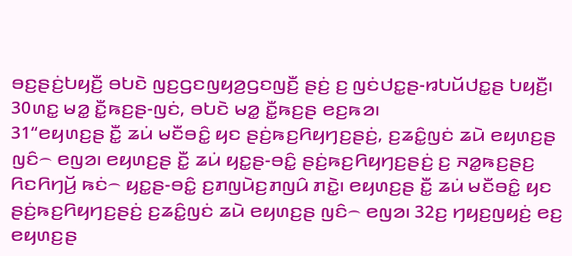ꤋꤢ꤬ꤔꤢꤦ꤬ꤝꤟꤢꤪ꤬ ꤋꤝꤢꤧ ꤜꤢ꤬ꤞꤢꤜꤟꤤ꤬ꤞꤢꤜꤢꤪ꤬ ꤔꤢꤦ꤬ ꤢ꤬ ꤜꤢꤦꤓꤢ꤭ꤔ-ꤙꤝꤣꤩꤓꤢ꤭ꤔ ꤝꤟꤢꤪ꤬꤯ 30ꤛꤢ꤭ ꤗꤤ꤭ ꤢꤪ꤭ꤒꤢ꤬ꤔ-ꤜꤢꤦ, ꤋꤝꤢꤧ ꤗꤤ꤭ ꤢꤪ꤭ꤒꤢ꤬ꤔ ꤕꤢ꤬ꤒꤤ꤯
31“ꤕꤟꤛꤢ꤬ꤔ ꤢꤪ꤭ ꤘꤣꤦ ꤗꤢꤪꤋꤢꤨ꤭ ꤟꤢ ꤔꤢꤦ꤬ꤒꤢ꤬ꤖꤟꤚꤢ꤬ꤔꤢꤦ꤬, ꤢ꤬ꤘꤢꤨ꤭ꤜꤢꤦ ꤘꤣꤧ ꤕꤟꤛꤢ꤬ꤔ ꤜꤢꤨ꤮ ꤕꤜꤤ꤯ ꤕꤟꤛꤢ꤬ꤔ ꤢꤪ꤭ ꤘꤣꤦ ꤟꤢ꤭ꤔ-ꤋꤢꤨ꤭ ꤔꤢꤦ꤬ꤒꤢ꤬ꤖꤟꤚꤢ꤬ꤔꤢꤦ꤬ ꤢ꤬ ꤏꤤ꤭ꤒꤢ꤬ꤔꤢ꤬ ꤖꤢꤖꤚꤣꤩ꤬ ꤒꤢꤦ꤮ ꤟꤢ꤭ꤔ-ꤋꤢꤨ꤭ ꤢ꤬ꤊꤜꤣꤧꤢ꤬ꤊꤜꤣꤨ ꤊꤢꤧ꤭꤯ ꤕꤟꤛꤢ꤬ꤔ ꤢꤪ꤭ ꤘꤣꤦ ꤗꤢꤪꤋꤢꤨ꤭ ꤟꤢ ꤔꤢꤦ꤬ꤒꤢ꤬ꤖꤟꤚꤢ꤬ꤔꤢꤦ꤬ ꤢ꤬ꤘꤢꤨ꤭ꤜꤢꤦ ꤘꤣꤧ ꤕꤟꤛꤢ꤬ꤔ ꤜꤢꤨ꤮ ꤕꤜꤤ꤯ 32ꤢ꤬ ꤚꤟꤢ꤬ꤜꤟꤢꤦ꤬ ꤕꤢ꤬ ꤕꤟꤛꤢ꤬ꤔ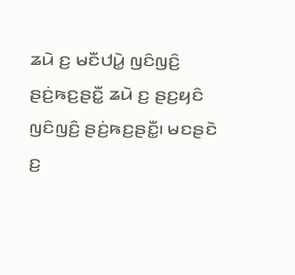ꤘꤣꤧ ꤢ꤬ ꤗꤢꤪꤓꤣꤧ꤭ ꤜꤢꤨꤜꤢꤨ꤬ ꤔꤢꤦ꤬ꤒꤢ꤬ꤔꤢꤪ꤭ ꤘꤣꤧ ꤢ꤬ ꤔꤢ꤬ꤟꤢꤨ ꤜꤢꤨꤜꤢꤨ꤬ ꤔꤢꤦ꤬ꤒꤢ꤬ꤔꤢꤪ꤭꤯ ꤗꤢꤔꤢꤧ ꤢ꤬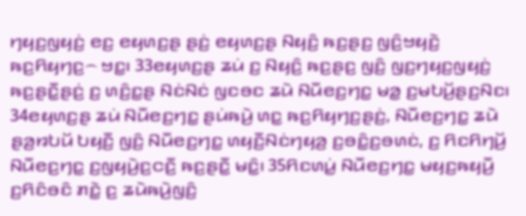ꤚꤟꤢ꤬ꤜꤟꤢꤦ꤬ ꤕꤢ꤬ ꤕꤟꤛꤢ꤬ꤔ ꤔꤢꤦ꤬ ꤕꤟꤛꤢ꤬ꤔ ꤡꤟꤢꤨ꤬ ꤒꤢ꤬ꤔꤢ꤬ ꤜꤢꤨ꤬ꤠꤟꤢꤧ꤬ ꤒꤢ꤬ꤖꤟꤚꤢ꤬꤮ ꤠꤢ꤭꤯ 33ꤕꤟꤛꤢ꤬ꤔ ꤘꤣꤦ ꤢ꤬ ꤡꤟꤢꤨ꤬ ꤒꤢ꤬ꤔꤢ꤬ ꤜꤢꤨ꤬ ꤜꤢ꤬ꤚꤟꤢ꤬ꤜꤟꤢꤦ꤬ ꤒꤢ꤬ꤔꤢꤪ꤭ꤔꤢꤦ꤬ ꤢ꤬ ꤛꤢꤨ꤬ꤢ꤭ꤔ ꤡꤢꤦꤡꤢꤦ ꤜꤢꤋꤢ ꤘꤣꤧ ꤡꤣꤪꤕꤢ꤬ꤚꤢ꤭ ꤗꤤ꤭ ꤢ꤬ꤗꤝꤣꤩ꤬ꤔꤢ꤬ꤡꤢ꤯ 34ꤕꤟꤛꤢ꤬ꤔ ꤘꤣꤦ ꤡꤣꤪꤕꤢ꤬ꤚꤢ꤭ ꤔꤣꤦꤒꤣꤧ꤬ ꤛꤢ꤭ ꤒꤢ꤬ꤖꤟꤚꤢ꤬ꤔꤢꤦ꤬, ꤡꤣꤪꤕꤢ꤬ꤚꤢ꤭ ꤘꤣꤧ ꤔꤤ꤬ꤙꤝꤣꤩ ꤝꤟꤢꤪ꤬ ꤜꤢꤨ꤬ ꤡꤣꤪꤕꤢ꤬ꤚꤢ꤭ ꤛꤟꤢꤪ꤬ꤡꤢꤦꤚꤟꤤ꤬ ꤢ꤬ꤋꤢꤨ꤭ꤢ꤬ꤋꤛꤢꤦ, ꤢ꤬ ꤖꤢꤖꤚꤣꤩ꤬ ꤡꤣꤪꤕꤢ꤬ꤚꤢ꤭ ꤢ꤬ꤜꤟꤣꤧ꤬ꤢ꤬ꤍꤢꤪ꤬ ꤒꤢ꤬ꤔꤢꤪ꤭ ꤗꤢꤨ꤭꤯ 35ꤖꤢꤛꤣꤦ꤭ ꤡꤣꤪꤕꤢ꤬ꤚꤢ꤭ ꤗꤟꤢ꤬ꤒꤟꤣꤪ꤬ ꤢ꤬ꤖꤢꤨꤋꤢꤨ ꤊꤢꤧ꤭ ꤢ꤬ ꤘꤣꤧꤒꤣꤧ꤬ꤜꤢꤨ꤬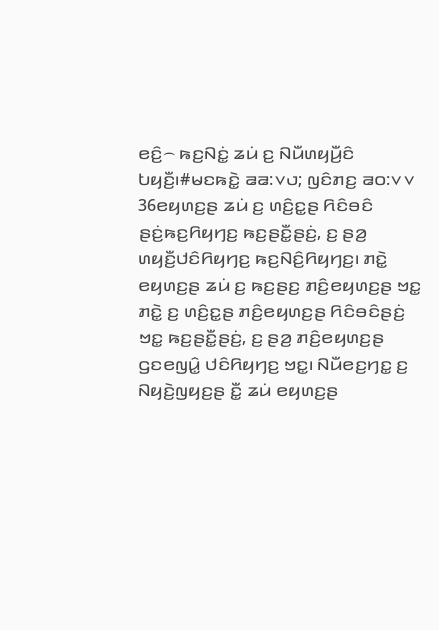ꤕꤢꤨ꤬꤮ ꤒꤢ꤬ꤡꤢꤦ꤭ ꤘꤣꤦ ꤢ꤬ ꤡꤣꤪꤛꤟꤣꤪ꤬ꤢꤨ ꤝꤟꤢꤪ꤬꤯#ꤗꤢꤒꤢꤧ꤭ ꤁꤁:꤂꤇; ꤜꤢꤨꤊꤢ꤬ ꤁꤀:꤂꤂ 36ꤕꤟꤛꤢ꤬ꤔ ꤘꤣꤦ ꤢ꤬ ꤛꤢꤨ꤬ꤢ꤭ꤔ ꤖꤢꤨꤋꤢꤨ ꤔꤢꤦ꤬ꤒꤢ꤬ꤖꤟꤚꤢ꤬ ꤒꤢ꤬ꤔꤢꤪ꤭ꤔꤢꤦ꤬, ꤢ꤬ ꤔꤤ꤬ ꤛꤟꤢꤪ꤬ꤓꤢꤨꤖꤟꤚꤢ꤬ ꤒꤢ꤬ꤡꤢꤨ꤬ꤖꤟꤚꤢ꤬꤯ ꤊꤢꤧ꤭ ꤕꤟꤛꤢ꤬ꤔ ꤘꤣꤦ ꤢ꤬ ꤒꤢ꤬ꤔꤢ꤬ ꤊꤢꤨ꤬ꤕꤟꤛꤢ꤬ꤔ ꤠꤢ꤭ ꤊꤢꤧ꤭ ꤢ꤬ ꤛꤢꤨ꤬ꤢ꤭ꤔ ꤊꤢꤨ꤬ꤕꤟꤛꤢ꤬ꤔ ꤖꤢꤨꤋꤢꤨꤔꤢꤦ꤬ ꤠꤢ꤭ ꤒꤢ꤬ꤔꤢꤪ꤭ꤔꤢꤦ꤬, ꤢ꤬ ꤔꤤ꤬ ꤊꤢꤨ꤬ꤕꤟꤛꤢ꤬ꤔ ꤞꤢꤕꤜꤣꤨ꤭ ꤓꤢꤨꤖꤟꤚꤢ꤬ ꤠꤢ꤭꤯ ꤡꤣꤪꤕꤢ꤬ꤚꤢ꤭ ꤢ꤬ ꤡꤟꤢꤧ꤬ꤜꤟꤢ꤬ꤔ ꤢꤪ꤭ ꤘꤣꤦ ꤕꤟꤛꤢ꤬ꤔ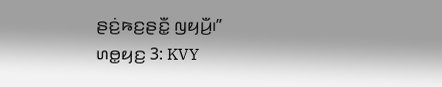ꤔꤢꤦ꤬ꤒꤢ꤬ꤔꤢꤪ꤭ ꤜꤟꤣꤪ꤬꤯”
ꤛꤥ꤭ꤟꤢ꤬ 3: KVY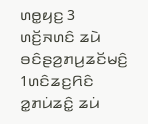ꤛꤥ꤭ꤟꤢ꤬ 3
ꤛꤢꤩ꤬ꤏꤛꤢꤨ ꤘꤣꤧ ꤋꤢꤨꤔꤤ꤬ꤊꤣ꤬ꤘꤢꤩꤗꤢꤨ꤬
1ꤛꤢꤨꤘꤢ꤬ꤖꤢꤨ ꤤ꤭ꤊꤣꤦꤘꤢꤨ꤭ ꤘꤣꤦ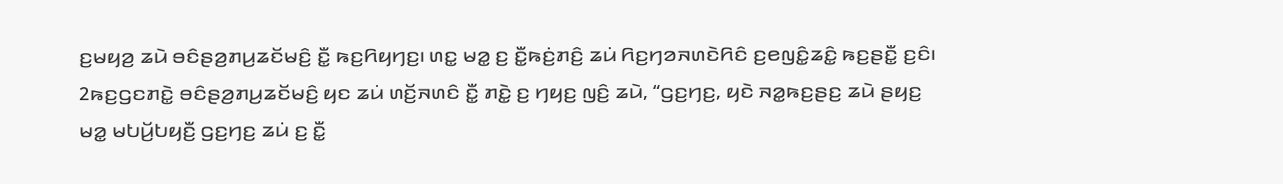ꤢ꤬ꤗꤟꤤ꤬ ꤘꤣꤧ ꤋꤢꤨꤔꤤ꤬ꤊꤣ꤬ꤘꤢꤩꤗꤢꤨ꤬ ꤢꤪ꤭ ꤒꤢ꤬ꤖꤟꤚꤢ꤬꤯ ꤛꤢ꤭ ꤗꤤ꤭ ꤢ꤬ ꤢꤪ꤭ꤒꤢꤦ꤬ꤊꤢꤨ꤬ ꤘꤣꤦ ꤖꤢ꤬ꤚꤤꤏꤛꤢꤧꤖꤢꤨ ꤢ꤬ꤕꤜꤢꤨ꤭ꤘꤢꤨ꤭ ꤒꤢ꤬ꤔꤢꤪ꤭ ꤢ꤬ꤢꤨ꤯ 2ꤒꤢ꤬ꤞꤢꤊꤢꤧ꤭ ꤋꤢꤨꤔꤤ꤬ꤊꤣ꤬ꤘꤢꤩꤗꤢꤨ꤬ ꤟꤢ ꤘꤣꤦ ꤛꤢꤩ꤬ꤏꤛꤢꤨ ꤢꤪ꤭ ꤊꤢꤧ꤭ ꤢ꤬ ꤚꤟꤢ꤬ ꤜꤢꤨ꤬ ꤘꤣꤧ, “ꤞꤢ꤬ꤚꤢ꤬, ꤟꤢꤧ ꤏꤤ꤭ꤒꤢ꤬ꤔꤢ꤬ ꤘꤣꤧ ꤔꤟꤢ꤬ ꤗꤤ꤭ ꤗꤝꤣꤩ꤬ꤝꤟꤢꤪ꤬ ꤞꤢ꤬ꤚꤢ꤬ ꤘꤣꤦ ꤢ꤬ ꤢꤪ꤭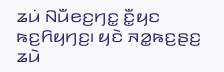ꤘꤣꤦ ꤡꤣꤪꤕꤢ꤬ꤚꤢ꤭ ꤢꤪ꤭ꤟꤢ ꤒꤢ꤬ꤖꤟꤚꤢ꤬꤯ ꤟꤢꤧ ꤏꤤ꤭ꤒꤢ꤬ꤔꤢ꤬ ꤘꤣꤧ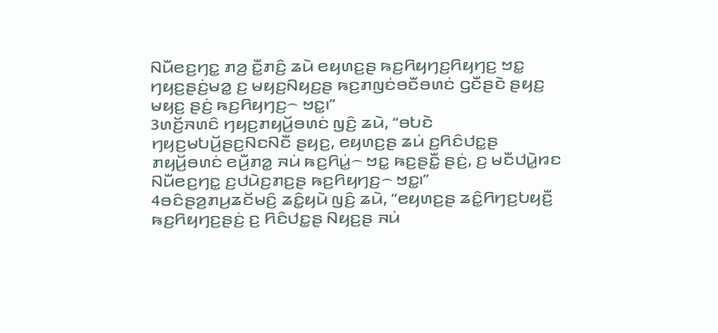ꤡꤣꤪꤕꤢ꤬ꤚꤢ꤭ ꤊꤤ꤬ ꤢꤪ꤭ꤊꤢꤨ꤬ ꤘꤣꤧ ꤕꤟꤛꤢ꤬ꤔ ꤒꤢ꤬ꤖꤟꤚꤢ꤬ꤖꤟꤚꤢ꤬ ꤠꤢ꤭ ꤚꤟꤢ꤬ꤔꤢꤦ꤬ꤗꤤ꤭ ꤢ꤬ ꤗꤟꤢ꤬ꤡꤟꤢ꤬ꤔ ꤒꤢ꤬ꤊꤜꤢꤦꤋꤢꤪꤋꤛꤢꤦ ꤞꤢꤪꤔꤢꤧ ꤔꤟꤢ꤬ ꤗꤟꤢ꤬ ꤔꤢꤦ꤬ ꤒꤢ꤬ꤖꤟꤚꤢ꤬꤮ ꤠꤢ꤭꤯”
3ꤛꤢꤩ꤬ꤏꤛꤢꤨ ꤚꤟꤢ꤬ꤊꤟꤣꤩ꤬ꤋꤛꤢꤦ ꤜꤢꤨ꤬ ꤘꤣꤧ, “ꤋꤝꤢꤧ ꤚꤟꤢ꤬ꤗꤝꤣꤩ꤬ꤔꤢ꤬ꤡꤢꤡꤢꤪ ꤔꤟꤢ꤬, ꤕꤟꤛꤢ꤬ꤔ ꤘꤣꤦ ꤢ꤬ꤖꤢꤨꤓꤢ꤭ꤔ ꤊꤟꤣꤩ꤬ꤋꤛꤢꤦ ꤕꤣꤪ꤬ꤊꤤ꤭ ꤏꤣꤦ ꤒꤢ꤬ꤖꤣꤦ꤭꤮ ꤠꤢ꤭ ꤒꤢ꤬ꤔꤢꤪ꤭ ꤔꤢꤦ꤬, ꤢ꤬ ꤗꤢꤪꤓꤣꤧ꤭ꤙꤢ ꤡꤣꤪꤕꤢ꤬ꤚꤢ꤭ ꤢ꤬ꤓꤣꤧꤢ꤬ꤊꤢ꤬ꤔ ꤒꤢ꤬ꤖꤟꤚꤢ꤬꤮ ꤠꤢ꤭꤯”
4ꤋꤢꤨꤔꤤ꤬ꤊꤣ꤬ꤘꤢꤩꤗꤢꤨ꤬ ꤘꤢꤨ꤭ꤟꤣꤧ ꤜꤢꤨ꤬ ꤘꤣꤧ, “ꤕꤟꤛꤢ꤬ꤔ ꤘꤢꤨ꤭ꤖꤚꤢ꤬ꤝꤟꤢꤪ꤬ ꤒꤢ꤬ꤖꤟꤚꤢ꤬ꤔꤢꤦ꤬ ꤢ꤬ ꤖꤢꤨꤓꤢ꤭ꤔ ꤡꤟꤢ꤬ꤔ ꤏꤣꤦ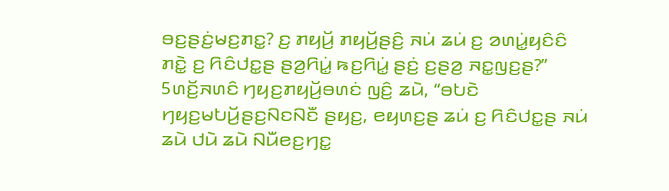ꤋꤢ꤬ꤔꤢꤦ꤬ꤗꤢ꤬ꤊꤢ꤭? ꤢ꤬ ꤊꤟꤣꤩ꤬ ꤊꤟꤣꤩ꤬ꤔꤢꤨ꤬ ꤏꤣꤦ ꤘꤣꤦ ꤢ꤬ ꤤꤛꤣꤦ꤭ꤟꤢꤨꤢꤨ ꤊꤢꤧ꤭ ꤢ꤬ ꤖꤢꤨꤓꤢ꤭ꤔ ꤔꤤ꤬ꤖꤣꤦ꤭ ꤒꤢ꤬ꤖꤣꤦ꤭ ꤔꤢꤦ꤬ ꤢ꤬ꤔꤤ꤬ ꤏꤢ꤭ꤜꤢ꤬ꤔ?”
5ꤛꤢꤩ꤬ꤏꤛꤢꤨ ꤚꤟꤢ꤬ꤊꤟꤣꤩ꤬ꤋꤛꤢꤦ ꤜꤢꤨ꤬ ꤘꤣꤧ, “ꤋꤝꤢꤧ ꤚꤟꤢ꤬ꤗꤝꤣꤩ꤬ꤔꤢ꤬ꤡꤢꤡꤢꤪ ꤔꤟꤢ꤬, ꤕꤟꤛꤢ꤬ꤔ ꤘꤣꤦ ꤢ꤬ ꤖꤢꤨꤓꤢ꤭ꤔ ꤏꤣꤦ ꤘꤣꤧ ꤓꤣꤧ ꤘꤣꤧ ꤡꤣꤪꤕꤢ꤬ꤚꤢ꤭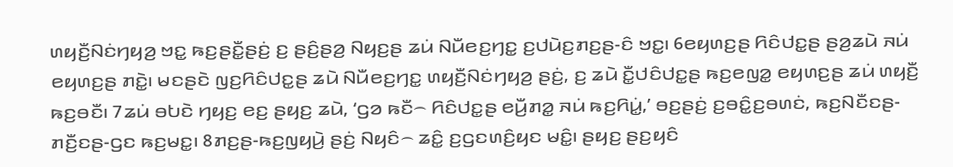ꤛꤟꤢꤪ꤬ꤡꤢꤦꤚꤟꤤ꤬ ꤠꤢ꤭ ꤒꤢ꤬ꤔꤢꤪ꤭ꤔꤢꤦ꤬ ꤢ꤬ ꤔꤢꤨ꤬ꤔꤤ꤬ ꤡꤟꤢ꤬ꤔ ꤘꤣꤦ ꤡꤣꤪꤕꤢ꤬ꤚꤢ꤭ ꤢ꤬ꤓꤣꤧꤢ꤬ꤊꤢ꤬ꤔ-ꤢꤨ ꤠꤢ꤭꤯ 6ꤕꤟꤛꤢ꤬ꤔ ꤖꤢꤨꤓꤢ꤭ꤔ ꤔꤤ꤬ꤘꤣꤧ ꤏꤣꤦ ꤕꤟꤛꤢ꤬ꤔ ꤊꤢꤧ꤭꤯ ꤗꤢꤔꤢꤧ ꤜꤢ꤬ꤖꤢꤨꤓꤢ꤭ꤔ ꤘꤣꤧ ꤡꤣꤪꤕꤢ꤬ꤚꤢ꤭ ꤛꤟꤢꤪ꤬ꤡꤢꤦꤚꤟꤤ꤬ ꤔꤢꤦ꤬, ꤢ꤬ ꤘꤣꤧ ꤢꤪ꤭ꤓꤢꤨꤓꤢ꤭ꤔ ꤒꤢ꤬ꤕꤜꤤ꤭ ꤕꤟꤛꤢ꤬ꤔ ꤘꤣꤦ ꤛꤟꤢꤪ꤬ ꤒꤢ꤬ꤋꤢꤪ꤯ 7ꤘꤣꤦ ꤋꤝꤢꤧ ꤚꤟꤢ꤬ ꤕꤢ꤬ ꤔꤟꤢ꤬ ꤘꤣꤧ, ‘ꤞꤤ ꤒꤢꤪ꤮ ꤖꤢꤨꤓꤢ꤭ꤔ ꤕꤣꤪ꤬ꤊꤤ꤭ ꤏꤣꤦ ꤒꤢ꤬ꤖꤣꤦ꤭,’ ꤋꤢ꤬ꤔꤢꤦ꤬ ꤢ꤬ꤋꤢꤨ꤭ꤢ꤬ꤋꤛꤢꤦ, ꤒꤢ꤬ꤡꤢꤪꤢꤔ-ꤊꤢꤪ꤬ꤢꤔ-ꤞꤢ ꤒꤢ꤬ꤗꤢ꤭꤯ 8ꤊꤢ꤬ꤔ-ꤒꤢ꤬ꤜꤟꤣꤧ꤬ ꤔꤢꤦ꤬ ꤡꤟꤢꤨ꤮ ꤘꤢꤨ꤭ ꤢ꤬ꤞꤢꤛꤢꤨ꤬ꤟꤢ ꤗꤢꤨ꤭꤯ ꤔꤟꤢ꤬ ꤔꤢ꤬ꤟꤢꤨ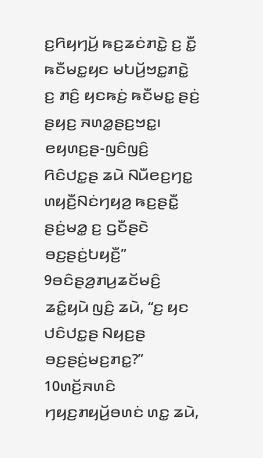ꤢ꤬ꤖꤟꤚꤣꤩ꤬ ꤒꤢ꤬ꤘꤢꤦꤊꤢꤧ꤭ ꤢ꤬ ꤢꤪ꤭ ꤒꤢꤪꤗꤢ꤭ꤟꤢ ꤗꤝꤣꤩ꤬ꤠꤢ꤭ꤊꤢꤧ꤭ ꤢ꤬ ꤊꤢꤨ꤬ ꤟꤢꤒꤢꤦ꤬ ꤒꤢꤪꤗꤢ꤭ ꤔꤢꤦ꤬ ꤔꤟꤢ꤬ ꤏꤛꤤ꤭ꤔꤢ꤬ꤠꤢ꤭꤯ ꤕꤟꤛꤢ꤬ꤔ-ꤜꤢꤨꤜꤢꤨ꤬ ꤖꤢꤨꤓꤢ꤭ꤔ ꤘꤣꤧ ꤡꤣꤪꤕꤢ꤬ꤚꤢ꤭ ꤛꤟꤢꤪ꤬ꤡꤢꤦꤚꤟꤤ꤬ ꤒꤢ꤬ꤔꤢꤪ꤭ ꤔꤢꤦ꤬ꤗꤤ꤭ ꤢ꤬ ꤞꤢꤪꤔꤢꤧ ꤋꤢ꤬ꤔꤢꤦ꤬ꤝꤟꤢꤪ꤬”
9ꤋꤢꤨꤔꤤ꤬ꤊꤣ꤬ꤘꤢꤩꤗꤢꤨ꤬ ꤘꤢꤨ꤭ꤟꤣꤧ ꤜꤢꤨ꤬ ꤘꤣꤧ, “ꤢ꤬ ꤟꤢ ꤓꤢꤨꤓꤢ꤭ꤔ ꤡꤟꤢ꤬ꤔ ꤋꤢ꤬ꤔꤢꤦ꤬ꤗꤢ꤬ꤊꤢ꤭?”
10ꤛꤢꤩ꤬ꤏꤛꤢꤨ ꤚꤟꤢ꤬ꤊꤟꤣꤩ꤬ꤋꤛꤢꤦ ꤛꤢ꤭ ꤘꤣꤧ,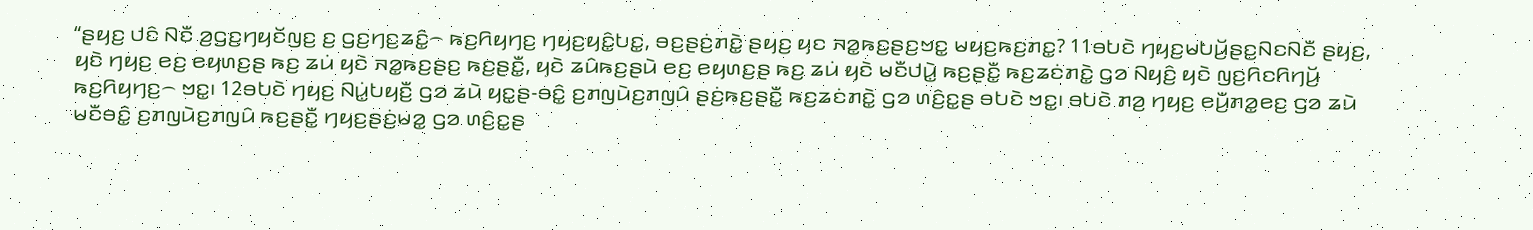“ꤔꤟꤢ꤬ ꤓꤢꤨ ꤡꤢꤪ ꤤ꤬ꤞꤢ꤬ꤚꤟꤢꤩꤜꤢ꤬ ꤢ꤬ ꤞꤢ꤬ꤚꤢ꤬ꤘꤢꤨ꤭꤮ ꤒꤢ꤬ꤖꤟꤚꤢ꤬ ꤚꤟꤢ꤬ꤟꤢꤨ꤭ꤝꤢ꤭, ꤋꤢ꤬ꤔꤢꤦ꤬ꤊꤢꤧ꤭ ꤔꤟꤢ꤬ ꤟꤢ ꤏꤤ꤭ꤒꤢ꤬ꤔꤢ꤬ꤠꤢ꤭ ꤗꤟꤢ꤬ꤒꤢ꤬ꤊꤢ꤭? 11ꤋꤝꤢꤧ ꤚꤟꤢ꤬ꤗꤝꤣꤩ꤬ꤔꤢ꤬ꤡꤢꤡꤢꤪ ꤔꤟꤢ꤬, ꤟꤢꤧ ꤚꤟꤢ꤬ ꤕꤢ꤬ ꤕꤟꤛꤢ꤬ꤔ ꤒꤢ꤬ ꤘꤣꤦ ꤟꤢꤧ ꤏꤤ꤭ꤒꤢ꤬ꤔꤢ꤬ ꤒꤢ꤬ꤔꤢꤪ꤭, ꤟꤢꤧ ꤘꤣꤨꤒꤢ꤬ꤔꤣꤧ ꤕꤢ꤬ ꤕꤟꤛꤢ꤬ꤔ ꤒꤢ꤬ ꤘꤣꤦ ꤟꤢꤧ ꤗꤢꤪꤓꤣꤧ꤭ ꤒꤢ꤬ꤔꤢꤪ꤭ ꤒꤢ꤬ꤘꤢꤦꤊꤢꤧ꤭ ꤞꤤ ꤡꤟꤢꤨ꤬ ꤟꤢꤧ ꤜꤢ꤬ꤖꤢꤖꤚꤣꤩ꤬ ꤒꤢ꤬ꤖꤟꤚꤢ꤬꤮ ꤠꤢ꤭꤯ 12ꤋꤝꤢꤧ ꤚꤟꤢ꤬ ꤡꤣꤦ꤭ꤝꤟꤢꤪ꤬ ꤞꤤ ꤘꤣꤧ ꤟꤢ꤭ꤔ-ꤋꤢꤨ꤭ ꤢ꤬ꤊꤜꤣꤧꤢ꤬ꤊꤜꤣꤨ ꤔꤢꤦ꤬ꤒꤢ꤬ꤔꤢꤪ꤭ ꤒꤢ꤬ꤘꤢꤦꤊꤢꤧ꤭ ꤞꤤ ꤛꤢꤨ꤬ꤢ꤭ꤔ ꤋꤝꤢꤧ ꤠꤢ꤭꤯ ꤋꤝꤢꤧ ꤊꤤ꤬ ꤚꤟꤢ꤬ ꤕꤣꤪ꤬ꤊꤤ꤭ꤕꤢ꤬ ꤞꤤ ꤘꤣꤧ ꤗꤢꤪꤋꤢꤨ꤭ ꤢ꤬ꤊꤜꤣꤧꤢ꤬ꤊꤜꤣꤨ ꤒꤢ꤬ꤔꤢꤪ꤭ ꤚꤟꤢ꤬ꤔꤢꤦ꤬ꤗꤤ꤭ ꤞꤤ ꤛꤢꤨ꤬ꤢ꤭ꤔ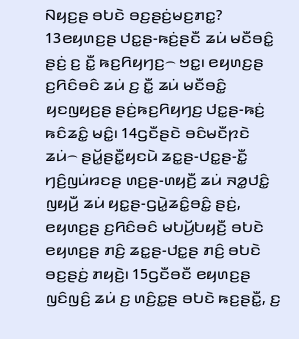ꤡꤟꤢ꤬ꤔ ꤋꤝꤢꤧ ꤋꤢ꤬ꤔꤢꤦ꤬ꤗꤢ꤬ꤊꤢ꤭? 13ꤕꤟꤛꤢ꤬ꤔ ꤓꤢ꤭ꤔ-ꤒꤢꤦ꤬ꤔꤢꤪ ꤘꤣꤦ ꤗꤢꤪꤋꤢꤨ꤭ ꤔꤢꤦ꤬ ꤢ꤬ ꤢꤪ꤭ ꤒꤢ꤬ꤖꤟꤚꤢ꤬꤮ ꤠꤢ꤭꤯ ꤕꤟꤛꤢ꤬ꤔ ꤢ꤬ꤖꤢꤨꤋꤢꤨ ꤘꤣꤦ ꤢ꤬ ꤢꤪ꤭ ꤘꤣꤦ ꤗꤢꤪꤋꤢꤨ꤭ ꤟꤢꤜꤟꤢ꤬ꤔ ꤔꤢꤦ꤬ꤒꤢ꤬ꤖꤟꤚꤢ꤬ ꤓꤢ꤭ꤔ-ꤒꤢꤦ꤬ ꤒꤢꤨꤘꤢꤨ꤭ ꤗꤢꤨ꤭꤯ 14ꤞꤢꤪꤔꤢꤧ ꤋꤢꤨꤗꤢꤪꤐꤢꤧ ꤘꤣꤦ꤮ ꤔꤣꤩ꤭ꤔꤢꤪ꤭ꤟꤢꤣꤧ ꤘꤢ꤭ꤔ-ꤓꤢ꤭ꤔ-ꤢꤪ꤭ ꤚꤢꤨ꤬ꤜꤣꤦꤙꤢꤔ ꤛꤢ꤬ꤔ-ꤛꤟꤢꤪ꤬ ꤘꤣꤦ ꤏꤤ꤭ꤓꤢꤨ꤭ ꤜꤟꤣꤪ꤬ ꤘꤣꤦ ꤟꤢ꤭ꤔ-ꤞꤣꤧ꤭ꤘꤢꤨ꤭ꤋꤢꤨ꤭ ꤔꤢꤦ꤬, ꤕꤟꤛꤢ꤬ꤔ ꤢ꤬ꤖꤢꤨꤋꤢꤨ ꤗꤝꤣꤩ꤬ꤝꤟꤢꤪ꤬ ꤋꤝꤢꤧ ꤕꤟꤛꤢ꤬ꤔ ꤊꤢꤨ꤬ ꤘꤢ꤭ꤔ-ꤓꤢ꤭ꤔ ꤊꤢꤨ꤬ ꤋꤝꤢꤧ ꤋꤢ꤬ꤔꤢꤦ꤬ ꤊꤟꤢꤧ꤬꤯ 15ꤞꤢꤪꤋꤢꤪ ꤕꤟꤛꤢ꤬ꤔ ꤜꤢꤨꤜꤢꤨ꤬ ꤘꤣꤦ ꤢ꤬ ꤛꤢꤨ꤬ꤢ꤭ꤔ ꤋꤝꤢꤧ ꤒꤢ꤬ꤔꤢꤪ꤭, ꤢ꤬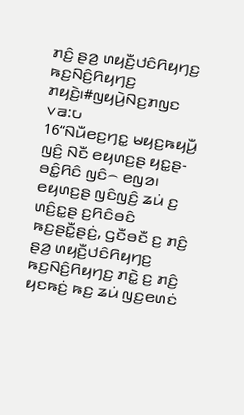ꤊꤢꤨ꤬ ꤔꤤ꤬ ꤛꤟꤢꤪ꤬ꤓꤢꤨꤖꤟꤚꤢ꤬ ꤒꤢ꤬ꤡꤢꤨ꤬ꤖꤟꤚꤢ꤬ ꤊꤟꤢꤧ꤬꤯#ꤜꤟꤣꤧ꤬ꤡꤢ꤬ꤊꤜꤢ ꤂꤁:꤉
16“ꤡꤣꤪꤕꤢ꤬ꤚꤢ꤭ ꤗꤟꤢ꤬ꤒꤟꤣꤪ꤬ ꤜꤢꤨ꤬ ꤡꤢꤪ ꤕꤟꤛꤢ꤬ꤔ ꤟꤢ꤭ꤔ-ꤋꤢꤨ꤭ꤖꤢꤨ ꤜꤢꤨ꤮ ꤕꤜꤤ꤯ ꤕꤟꤛꤢ꤬ꤔ ꤜꤢꤨꤜꤢꤨ꤬ ꤘꤣꤦ ꤢ꤬ ꤛꤢꤨ꤬ꤢ꤭ꤔ ꤢ꤬ꤖꤢꤨꤋꤢꤨ ꤒꤢ꤬ꤔꤢꤪ꤭ꤔꤢꤦ꤬, ꤞꤢꤪꤋꤢꤪ ꤢ꤬ ꤊꤢꤨ꤬ ꤔꤤ꤬ ꤛꤟꤢꤪ꤬ꤓꤢꤨꤖꤟꤚꤢ꤬ ꤒꤢ꤬ꤡꤢꤨ꤬ꤖꤟꤚꤢ꤬ ꤊꤢꤧ꤭ ꤢ꤬ ꤊꤢꤨ꤬ ꤟꤢꤒꤢꤦ꤬ ꤒꤢ꤬ ꤘꤣꤦ ꤜꤢ꤬ꤕꤛꤢꤦ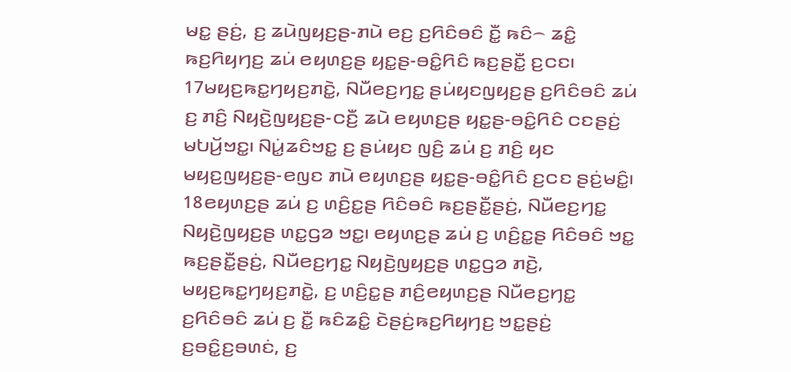ꤗꤢ꤭ ꤔꤢꤦ꤬, ꤢ꤬ ꤘꤣꤧꤜꤟꤢ꤬ꤔ-ꤊꤣꤧ ꤕꤢ꤬ ꤢ꤬ꤖꤢꤨꤋꤢꤨ ꤢꤪ꤭ ꤒꤢꤨ꤮ ꤘꤢꤨ꤭ ꤒꤢ꤬ꤖꤟꤚꤢ꤬ ꤘꤣꤦ ꤕꤟꤛꤢ꤬ꤔ ꤟꤢ꤭ꤔ-ꤋꤢꤨ꤭ꤖꤢꤨ ꤒꤢ꤬ꤔꤢꤪ꤭ ꤢ꤬ꤍꤢ꤯ 17ꤗꤟꤢ꤬ꤒꤢ꤭ꤚꤟꤢ꤬ꤊꤢꤧ꤭, ꤡꤣꤪꤕꤢ꤬ꤚꤢ꤭ ꤔꤣꤦꤟꤢꤜꤟꤢ꤬ꤔ ꤢ꤬ꤖꤢꤨꤋꤢꤨ ꤘꤣꤦ ꤢ꤬ ꤊꤢꤨ꤬ ꤡꤟꤢꤧ꤬ꤜꤟꤢ꤬ꤔ-ꤍꤢꤪ꤬ ꤘꤣꤧ ꤕꤟꤛꤢ꤬ꤔ ꤟꤢ꤭ꤔ-ꤋꤢꤨ꤭ꤖꤢꤨ ꤍꤢꤔꤢꤦ꤬ ꤗꤝꤣꤩ꤬ꤠꤢ꤭꤯ ꤡꤣꤦ꤭ꤘꤢꤨꤠꤢ꤭ ꤢ꤬ ꤔꤣꤦꤟꤢ ꤜꤢꤨ꤬ ꤘꤣꤦ ꤢ꤬ ꤊꤢꤨ꤬ ꤟꤢ ꤗꤟꤢ꤬ꤜꤟꤢ꤬ꤔ-ꤕꤜꤢ ꤊꤣꤧ ꤕꤟꤛꤢ꤬ꤔ ꤟꤢ꤭ꤔ-ꤋꤢꤨ꤭ꤖꤢꤨ ꤢ꤬ꤍꤢ ꤔꤢꤦ꤬ꤗꤢꤨ꤭꤯ 18ꤕꤟꤛꤢ꤬ꤔ ꤘꤣꤦ ꤢ꤬ ꤛꤢꤨ꤬ꤢ꤭ꤔ ꤖꤢꤨꤋꤢꤨ ꤒꤢ꤬ꤔꤢꤪ꤭ꤔꤢꤦ꤬, ꤡꤣꤪꤕꤢ꤬ꤚꤢ꤭ ꤡꤟꤢꤧ꤬ꤜꤟꤢ꤬ꤔ ꤛꤢ꤭ꤞꤤ ꤠꤢ꤭꤯ ꤕꤟꤛꤢ꤬ꤔ ꤘꤣꤦ ꤢ꤬ ꤛꤢꤨ꤬ꤢ꤭ꤔ ꤖꤢꤨꤋꤢꤨ ꤠꤢ꤭ ꤒꤢ꤬ꤔꤢꤪ꤭ꤔꤢꤦ꤬, ꤡꤣꤪꤕꤢ꤬ꤚꤢ꤭ ꤡꤟꤢꤧ꤬ꤜꤟꤢ꤬ꤔ ꤛꤢ꤭ꤞꤤ ꤊꤢꤧ꤬, ꤗꤟꤢ꤬ꤒꤢ꤭ꤚꤟꤢ꤬ꤊꤢꤧ꤭, ꤢ꤬ ꤛꤢꤨ꤬ꤢ꤭ꤔ ꤊꤢꤨ꤬ꤕꤟꤛꤢ꤬ꤔ ꤡꤣꤪꤕꤢ꤬ꤚꤢ꤭ ꤢ꤬ꤖꤢꤨꤋꤢꤨ ꤘꤣꤦ ꤢ꤬ ꤢꤪ꤭ ꤒꤢꤨꤘꤢꤨ꤭ ꤢꤧꤔꤢꤦ꤬ꤒꤢ꤬ꤖꤟꤚꤢ꤬ ꤠꤢ꤭ꤔꤢꤦ꤬ ꤢ꤬ꤋꤢꤨ꤭ꤢ꤬ꤋꤛꤢꤦ, ꤢ꤬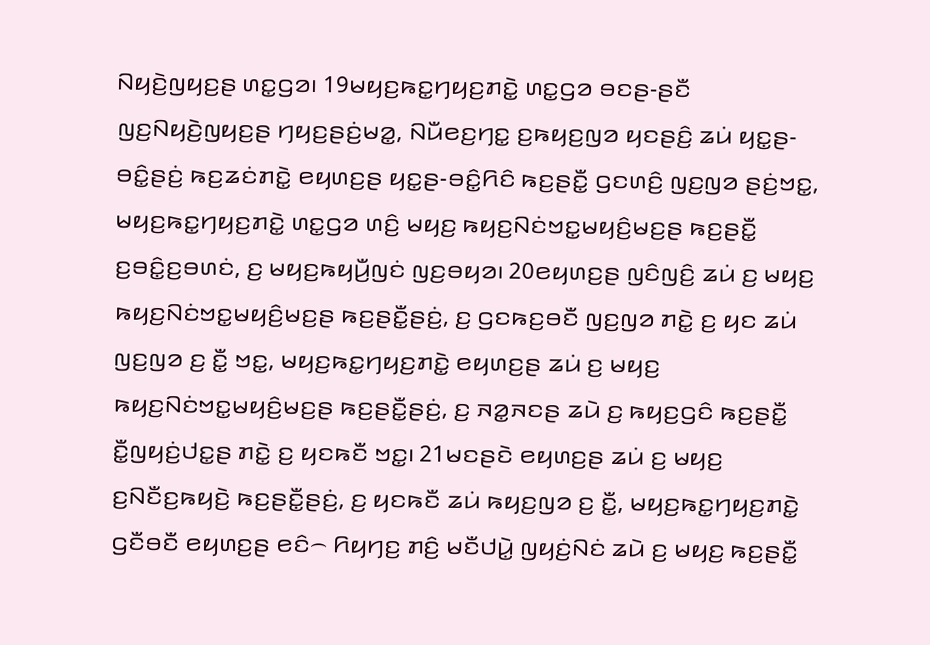ꤡꤟꤢꤧ꤬ꤜꤟꤢ꤬ꤔ ꤛꤢ꤭ꤞꤤ꤯ 19ꤗꤟꤢ꤬ꤒꤢ꤭ꤚꤟꤢ꤬ꤊꤢꤧ꤭ ꤛꤢ꤭ꤞꤤ ꤋꤢꤔ-ꤔꤢꤪ ꤜꤢ꤬ꤡꤟꤢꤧ꤬ꤜꤟꤢ꤬ꤔ ꤚꤟꤢ꤬ꤔꤢꤦ꤬ꤗꤤ꤭, ꤡꤣꤪꤕꤢ꤬ꤚꤢ꤭ ꤢ꤬ꤒꤟꤢ꤬ꤜꤤ ꤟꤢꤔꤢꤨ꤬ ꤘꤣꤦ ꤟꤢ꤭ꤔ-ꤋꤢꤨ꤭ꤔꤢꤦ꤬ ꤒꤢ꤬ꤘꤢꤦꤊꤢꤧ꤭ ꤕꤟꤛꤢ꤬ꤔ ꤟꤢ꤭ꤔ-ꤋꤢꤨ꤭ꤖꤢꤨ ꤒꤢ꤬ꤔꤢꤪ꤭ ꤞꤢꤛꤢꤨ꤬ ꤜꤢ꤬ꤜꤤ ꤔꤢꤦ꤬ꤠꤢ꤭, ꤗꤟꤢ꤬ꤒꤢ꤭ꤚꤟꤢ꤬ꤊꤢꤧ꤭ ꤛꤢ꤭ꤞꤤ ꤛꤢꤨ꤬ ꤗꤟꤢ꤬ ꤒꤟꤢ꤬ꤡꤢꤦꤠꤢ꤭ꤗꤟꤢꤨ꤬ꤗꤢ꤬ꤔ ꤒꤢ꤬ꤔꤢꤪ꤭ ꤢ꤬ꤋꤢꤨ꤭ꤢ꤬ꤋꤛꤢꤦ, ꤢ꤬ ꤗꤟꤢ꤬ꤒꤟꤣꤪ꤬ꤜꤢꤦ ꤜꤢ꤬ꤋꤟꤤ꤯ 20ꤕꤟꤛꤢ꤬ꤔ ꤜꤢꤨꤜꤢꤨ꤬ ꤘꤣꤦ ꤢ꤬ ꤗꤟꤢ꤬ ꤒꤟꤢ꤬ꤡꤢꤦꤠꤢ꤭ꤗꤟꤢꤨ꤬ꤗꤢ꤬ꤔ ꤒꤢ꤬ꤔꤢꤪ꤭ꤔꤢꤦ꤬, ꤢ꤬ ꤞꤢꤒꤢ꤬ꤋꤢꤪ ꤜꤢ꤬ꤜꤤ ꤊꤢꤧ꤭ ꤢ꤬ ꤟꤢ ꤘꤣꤦ ꤜꤢ꤬ꤜꤤ ꤢ꤬ ꤢꤪ꤭ ꤠꤢ꤭, ꤗꤟꤢ꤬ꤒꤢ꤭ꤚꤟꤢ꤬ꤊꤢꤧ꤭ ꤕꤟꤛꤢ꤬ꤔ ꤘꤣꤦ ꤢ꤬ ꤗꤟꤢ꤬ ꤒꤟꤢ꤬ꤡꤢꤦꤠꤢ꤭ꤗꤟꤢꤨ꤬ꤗꤢ꤬ꤔ ꤒꤢ꤬ꤔꤢꤪ꤭ꤔꤢꤦ꤬, ꤢ꤬ ꤏꤤ꤭ꤏꤢꤔ ꤘꤣꤧ ꤢ꤬ ꤒꤟꤢ꤬ꤞꤢꤨ ꤒꤢ꤬ꤔꤢꤪ꤭ ꤢꤪ꤭ꤜꤟꤢꤦ꤬ꤓꤢ꤭ꤔ ꤊꤢꤧ꤭ ꤢ꤬ ꤟꤢꤒꤢꤪ ꤠꤢ꤭꤯ 21ꤗꤢꤔꤢꤧ ꤕꤟꤛꤢ꤬ꤔ ꤘꤣꤦ ꤢ꤬ ꤗꤟꤢ꤬ ꤢ꤬ꤡꤢꤪꤢ꤬ꤒꤟꤢꤧ꤬ ꤒꤢ꤬ꤔꤢꤪ꤭ꤔꤢꤦ꤬, ꤢ꤬ ꤟꤢꤒꤢꤪ ꤘꤣꤦ ꤒꤟꤢ꤬ꤜꤤ ꤢ꤬ ꤢꤪ꤭, ꤗꤟꤢ꤬ꤒꤢ꤭ꤚꤟꤢ꤬ꤊꤢꤧ꤭ ꤞꤢꤪꤋꤢꤪ ꤕꤟꤛꤢ꤬ꤔ ꤕꤢꤨ꤮ ꤖꤟꤚꤢ꤬ ꤊꤢꤨ꤬ ꤗꤢꤪꤓꤣꤧ꤭ ꤜꤟꤢꤦ꤬ꤡꤢꤦ ꤘꤣꤧ ꤢ꤬ ꤗꤟꤢ꤬ ꤒꤢ꤬ꤔꤢꤪ꤭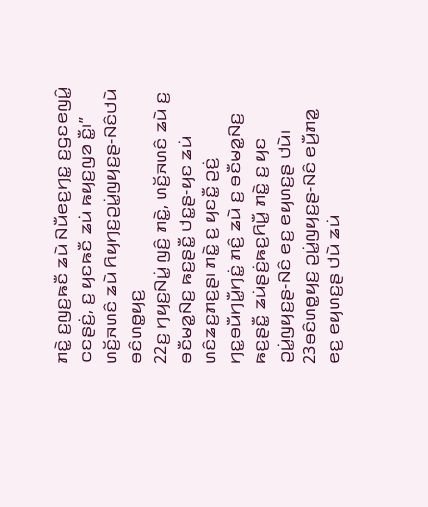ꤊꤢꤧ꤭ ꤢ꤬ꤜꤢ꤬ꤒꤢꤪ ꤘꤣꤧ ꤡꤣꤪꤕꤢ꤬ꤚꤢ꤭ ꤢ꤬ꤞꤢꤕꤜꤣꤨ꤭ ꤍꤢꤔꤢꤦ꤬, ꤢ꤬ ꤟꤢꤒꤢꤪ ꤘꤣꤦ ꤒꤟꤢ꤬ꤜꤤ ꤢꤪ꤭꤯”
ꤛꤢꤩ꤬ꤏꤛꤢꤨ ꤘꤣꤧ ꤖꤟꤚꤢ꤬ꤑꤣꤦ꤭ꤜꤟꤢ꤬ꤔ-ꤡꤢꤨꤓꤣꤧ ꤋꤢꤨꤛꤥ꤭ꤟꤢ꤬
22ꤢ꤬ ꤚꤟꤢ꤬ꤡꤣꤦ꤭ ꤜꤢꤨ꤬ ꤊꤢꤧ꤭, ꤛꤢꤩ꤬ꤏꤛꤢꤨ ꤘꤣꤧ ꤢ꤬ ꤋꤢꤪꤗꤤ꤭ꤡꤢ꤬ ꤒꤢ꤬ꤔꤢꤪ꤭ ꤓꤢ꤭ꤔ-ꤟꤢ ꤘꤣꤦ ꤛꤢꤨꤘꤢ꤬ꤊꤢ꤬ꤔ꤯ ꤊꤢꤧ꤭ ꤢ꤬ ꤟꤢꤢꤪ꤭ ꤑꤢꤦ꤬ ꤚꤢ꤭ꤋꤣꤪꤚꤣꤪ꤭ꤚꤢꤦ꤭ ꤊꤢꤨ꤬ ꤘꤣꤧ ꤢ꤬ ꤋꤢꤪꤗꤤ꤭ꤡꤢ꤬ ꤒꤢ꤬ꤔꤢꤪ꤭ ꤘꤣꤦꤔꤢꤦ꤬ꤒꤢ꤬ꤖꤣꤪ꤭ ꤊꤢꤧ꤭ ꤢ꤬ ꤟꤢ ꤑꤣꤦ꤭ꤜꤟꤢ꤬ꤔ-ꤡꤢꤨ ꤕꤢ꤬ ꤕꤟꤛꤢ꤬ꤔ ꤓꤣꤧ꤯ 23ꤋꤢꤨꤛꤥ꤭ꤟꤢ꤬ ꤑꤣꤦ꤭ꤜꤟꤢ꤬ꤔ-ꤡꤢꤨ ꤕꤣꤪ꤬ꤊꤤ꤭ ꤕꤢ꤬ ꤕꤟꤛꤢ꤬ꤔ ꤓꤣꤧ ꤘꤣꤦ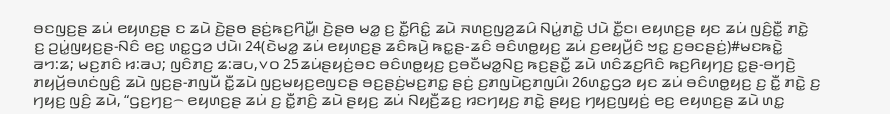ꤋꤢꤜꤢ꤬ꤔ ꤘꤣꤦ ꤕꤟꤛꤢ꤬ꤔ ꤢ ꤘꤣꤧ ꤢꤧ꤬ꤔꤥ ꤔꤢꤦ꤬ꤒꤢ꤬ꤖꤣꤪ꤭꤯ ꤢꤧ꤬ꤔꤥ ꤗꤤ꤭ ꤢ꤬ ꤢꤪ꤭ꤖꤢꤨ꤭ ꤘꤣꤧ ꤏꤛꤢ꤬ꤜꤤ꤬ꤘꤣꤨ ꤡꤣꤦ꤭ꤊꤢꤧ꤭ ꤓꤣꤧ ꤢꤪ꤭ꤢ꤯ ꤕꤟꤛꤢ꤬ꤔ ꤟꤢ ꤘꤣꤦ ꤜꤢꤨ꤬ꤢꤪ꤭ ꤊꤢꤧ꤭ ꤢ꤬ ꤑꤣꤦ꤭ꤜꤟꤢ꤬ꤔ-ꤡꤢꤨ ꤕꤢ꤬ ꤛꤢ꤭ꤞꤤ ꤓꤣꤧ꤯ 24(ꤢꤧꤗꤤ꤭ ꤘꤣꤦ ꤕꤟꤛꤢ꤬ꤔ ꤘꤢꤨꤒꤣꤧ꤬ ꤒꤢ꤭ꤔ-ꤘꤢꤨ ꤋꤢꤨꤛꤥ꤭ꤟꤢ꤬ ꤘꤣꤦ ꤢ꤬ꤕꤟꤣꤪ꤬ꤢꤨ ꤠꤢ꤭ ꤢ꤬ꤋꤢꤔꤢꤦ꤬)#ꤗꤢꤒꤢꤧ꤭ ꤁꤄:꤃; ꤗꤢ꤬ꤊꤢꤨ ꤆:꤁꤇; ꤜꤢꤨꤊꤢ꤬ ꤃:꤁꤉,꤂꤀ 25ꤘꤣꤦꤔꤟꤢꤦ꤬ꤋꤢ ꤋꤢꤨꤛꤥ꤭ꤟꤢ꤬ ꤢ꤬ꤋꤢꤪꤗꤤ꤭ꤡꤢ꤬ ꤒꤢ꤬ꤔꤢꤪ꤭ ꤘꤣꤧ ꤛꤢꤨꤘꤢ꤬ꤖꤢꤨ ꤒꤢ꤬ꤖꤟꤚꤢ꤬ ꤢ꤭ꤔ-ꤋꤚꤢꤧ꤬ ꤊꤟꤣꤩ꤬ꤋꤛꤢꤦꤜꤢꤨ꤬ ꤘꤣꤧ ꤜꤢ꤬ꤔ-ꤊꤜꤣꤪ ꤢꤪ꤭ꤘꤣꤧ ꤜꤢ꤬ꤗꤟꤢ꤬ꤕꤜꤢꤔ ꤋꤢ꤬ꤔꤢꤦ꤬ꤗꤢ꤬ꤊꤢ꤭ ꤔꤢꤦ꤬ ꤢ꤬ꤊꤜꤣꤧꤢ꤬ꤊꤜꤣꤨ꤯ 26ꤛꤢ꤭ꤞꤤ ꤟꤢ ꤘꤣꤦ ꤋꤢꤨꤛꤥ꤭ꤟꤢ꤬ ꤢ꤬ ꤢꤪ꤭ ꤊꤢꤧ꤭ ꤢ꤬ ꤚꤟꤢ꤬ ꤜꤢꤨ꤬ ꤘꤣꤧ, “ꤞꤢ꤬ꤚꤢ꤬꤮ ꤕꤟꤛꤢ꤬ꤔ ꤘꤣꤦ ꤢ꤬ ꤢꤪ꤭ꤊꤢꤨ꤬ ꤘꤣꤧ ꤔꤟꤢ꤬ ꤘꤣꤦ ꤡꤟꤢꤪ꤬ꤘꤢ꤬ ꤙꤢꤚꤟꤢ꤬ ꤊꤢꤧ꤭ ꤔꤟꤢ꤬ ꤚꤟꤢ꤬ꤜꤟꤢꤦ꤬ ꤕꤢ꤬ ꤕꤟꤛꤢ꤬ꤔ ꤘꤣꤧ ꤛꤢ꤭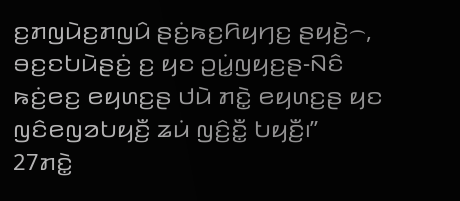ꤢ꤬ꤊꤜꤣꤧꤢ꤬ꤊꤜꤣꤨ ꤔꤢꤦ꤬ꤒꤢ꤬ꤖꤟꤚꤢ꤬ ꤔꤟꤢꤧ꤬꤮, ꤋꤢ꤬ꤢꤝꤣꤧꤔꤢꤦ꤬ ꤢ꤬ ꤟꤢ ꤑꤣꤦ꤭ꤜꤟꤢ꤬ꤔ-ꤡꤢꤨ ꤒꤢꤦ꤬ꤕꤢ꤬ ꤕꤟꤛꤢ꤬ꤔ ꤓꤣꤧ ꤊꤢꤧ꤭ ꤕꤟꤛꤢ꤬ꤔ ꤟꤢ ꤜꤢꤨꤕꤜꤤꤝꤟꤢꤪ꤬ ꤘꤣꤦ ꤜꤢꤨ꤬ꤢꤪ꤭ ꤝꤟꤢꤪ꤬꤯”
27ꤊꤢꤧ꤭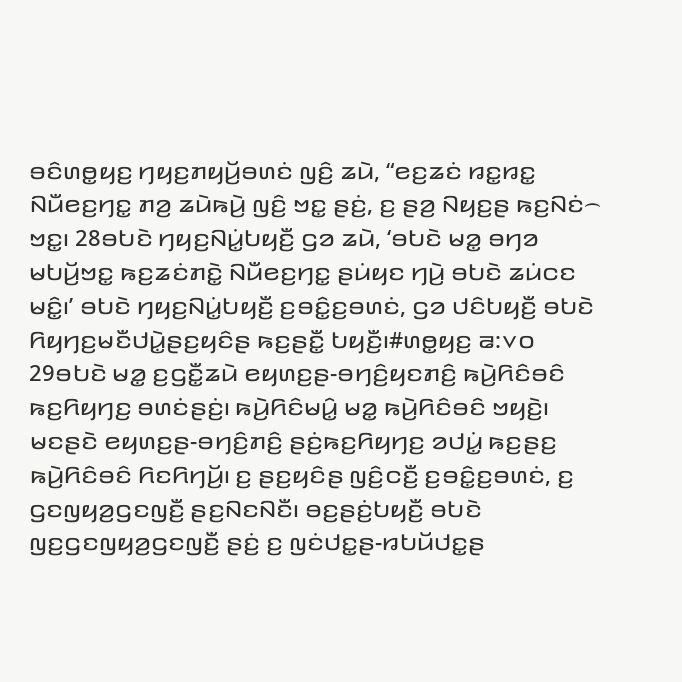ꤋꤢꤨꤛꤥ꤭ꤟꤢ꤬ ꤚꤟꤢ꤬ꤊꤟꤣꤩ꤬ꤋꤛꤢꤦ ꤜꤢꤨ꤬ ꤘꤣꤧ, “ꤕꤢ꤬ꤘꤢꤦ ꤙꤢ꤭ꤙꤢ꤭ ꤡꤣꤪꤕꤢ꤬ꤚꤢ꤭ ꤊꤤ꤬ ꤘꤣꤧꤒꤣꤧ꤬ ꤜꤢꤨ꤬ ꤠꤢ꤭ ꤔꤢꤦ꤬, ꤢ꤬ ꤔꤤ꤬ ꤡꤟꤢ꤬ꤔ ꤒꤢ꤬ꤡꤢꤦ꤮ ꤠꤢ꤭꤯ 28ꤋꤝꤢꤧ ꤚꤟꤢ꤬ꤡꤣꤦ꤭ꤝꤟꤢꤪ꤬ ꤞꤤ ꤘꤣꤧ, ‘ꤋꤝꤢꤧ ꤗꤤ꤭ ꤋꤚꤤ ꤗꤝꤣꤩ꤬ꤠꤢ꤭ ꤒꤢ꤬ꤘꤢꤦꤊꤢꤧ꤭ ꤡꤣꤪꤕꤢ꤬ꤚꤢ꤭ ꤔꤣꤦꤟꤢ ꤚꤣꤧ꤬ ꤋꤝꤢꤧ ꤘꤣꤦꤍꤢ ꤗꤢꤨ꤭꤯’ ꤋꤝꤢꤧ ꤚꤟꤢ꤬ꤡꤣꤦ꤭ꤝꤟꤢꤪ꤬ ꤢ꤬ꤋꤢꤨ꤭ꤢ꤬ꤋꤛꤢꤦ, ꤞꤤ ꤓꤢꤨꤝꤟꤢꤪ꤬ ꤋꤝꤢꤧ ꤖꤟꤚꤢ꤬ꤗꤢꤪꤓꤣꤧ꤭ꤔꤢ꤬ꤟꤢꤨꤔ ꤒꤢ꤬ꤔꤢꤪ꤭ ꤝꤟꤢꤪ꤬꤯#ꤛꤥ꤭ꤟꤢ꤬ ꤁:꤂꤀ 29ꤋꤝꤢꤧ ꤗꤤ꤭ ꤢ꤬ꤞꤢꤪ꤭ꤘꤣꤧ ꤕꤟꤛꤢ꤬ꤔ-ꤋꤚꤢꤨ꤬ꤟꤢꤊꤢꤨ꤬ ꤒꤣꤧ꤬ꤖꤢꤨꤋꤢꤨ ꤒꤢ꤬ꤖꤟꤚꤢ꤬ ꤋꤛꤢꤦꤔꤢꤦ꤬꤯ ꤒꤣꤧ꤬ꤖꤢꤨꤗꤣꤨ꤭ ꤗꤤ꤭ ꤒꤣꤧ꤬ꤖꤢꤨꤋꤢꤨ ꤠꤟꤢꤧ꤬꤯ ꤗꤢꤔꤢꤧ ꤕꤟꤛꤢ꤬ꤔ-ꤋꤚꤢꤨ꤬ꤊꤢꤨ꤬ ꤔꤢꤦ꤬ꤒꤢ꤬ꤖꤟꤚꤢ꤬ ꤤꤓꤣꤦ꤭ ꤒꤢ꤬ꤔꤢ꤬ ꤒꤣꤧ꤬ꤖꤢꤨꤋꤢꤨ ꤖꤢꤖꤚꤣꤩ꤬꤯ ꤢ꤬ ꤔꤢ꤬ꤟꤢꤨꤔ ꤜꤢꤨ꤬ꤍꤢꤪ꤬ ꤢ꤬ꤋꤢꤨ꤭ꤢ꤬ꤋꤛꤢꤦ, ꤢ꤬ ꤞꤢꤜꤟꤤ꤬ꤞꤢꤜꤢꤪ꤬ ꤔꤢ꤬ꤡꤢꤡꤢꤪ꤯ ꤋꤢ꤬ꤔꤢꤦ꤬ꤝꤟꤢꤪ꤬ ꤋꤝꤢꤧ ꤜꤢ꤬ꤞꤢꤜꤟꤤ꤬ꤞꤢꤜꤢꤪ꤬ ꤔꤢꤦ꤬ ꤢ꤬ ꤜꤢꤦꤓꤢ꤭ꤔ-ꤙꤝꤣꤩꤓꤢ꤭ꤔ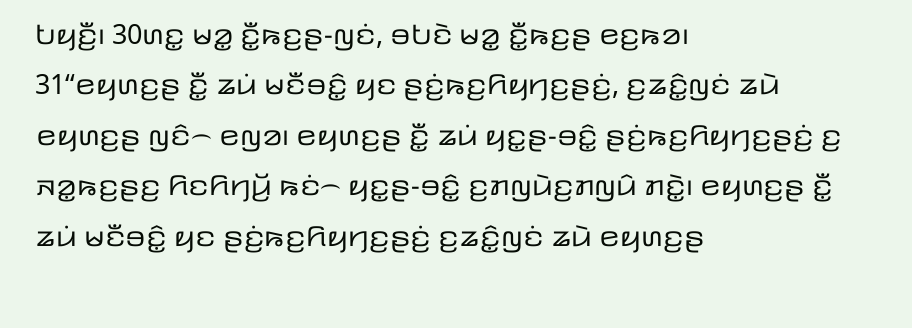ꤝꤟꤢꤪ꤬꤯ 30ꤛꤢ꤭ ꤗꤤ꤭ ꤢꤪ꤭ꤒꤢ꤬ꤔ-ꤜꤢꤦ, ꤋꤝꤢꤧ ꤗꤤ꤭ ꤢꤪ꤭ꤒꤢ꤬ꤔ ꤕꤢ꤬ꤒꤤ꤯
31“ꤕꤟꤛꤢ꤬ꤔ ꤢꤪ꤭ ꤘꤣꤦ ꤗꤢꤪꤋꤢꤨ꤭ ꤟꤢ ꤔꤢꤦ꤬ꤒꤢ꤬ꤖꤟꤚꤢ꤬ꤔꤢꤦ꤬, ꤢ꤬ꤘꤢꤨ꤭ꤜꤢꤦ ꤘꤣꤧ ꤕꤟꤛꤢ꤬ꤔ ꤜꤢꤨ꤮ ꤕꤜꤤ꤯ ꤕꤟꤛꤢ꤬ꤔ ꤢꤪ꤭ ꤘꤣꤦ ꤟꤢ꤭ꤔ-ꤋꤢꤨ꤭ ꤔꤢꤦ꤬ꤒꤢ꤬ꤖꤟꤚꤢ꤬ꤔꤢꤦ꤬ ꤢ꤬ ꤏꤤ꤭ꤒꤢ꤬ꤔꤢ꤬ ꤖꤢꤖꤚꤣꤩ꤬ ꤒꤢꤦ꤮ ꤟꤢ꤭ꤔ-ꤋꤢꤨ꤭ ꤢ꤬ꤊꤜꤣꤧꤢ꤬ꤊꤜꤣꤨ ꤊꤢꤧ꤭꤯ ꤕꤟꤛꤢ꤬ꤔ ꤢꤪ꤭ ꤘꤣꤦ ꤗꤢꤪꤋꤢꤨ꤭ ꤟꤢ ꤔꤢꤦ꤬ꤒꤢ꤬ꤖꤟꤚꤢ꤬ꤔꤢꤦ꤬ ꤢ꤬ꤘꤢꤨ꤭ꤜꤢꤦ ꤘꤣꤧ ꤕꤟꤛꤢ꤬ꤔ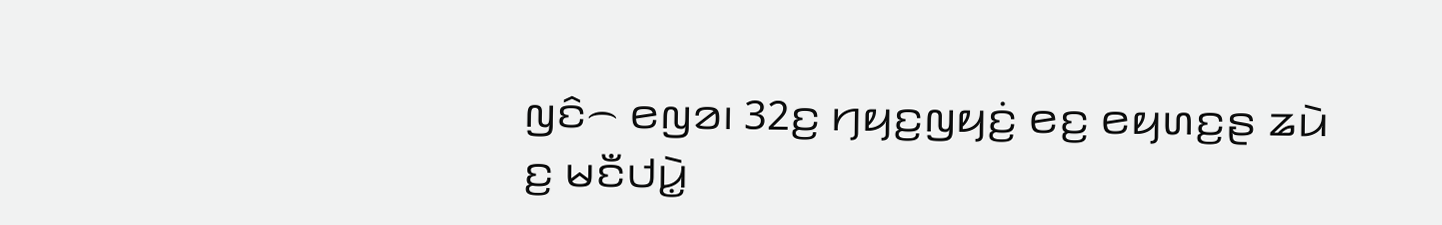ꤜꤢꤨ꤮ ꤕꤜꤤ꤯ 32ꤢ꤬ ꤚꤟꤢ꤬ꤜꤟꤢꤦ꤬ ꤕꤢ꤬ ꤕꤟꤛꤢ꤬ꤔ ꤘꤣꤧ ꤢ꤬ ꤗꤢꤪꤓꤣꤧ꤭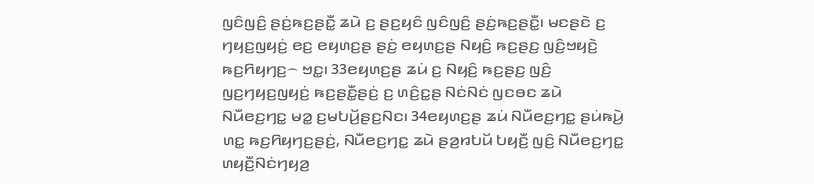ꤜꤢꤨꤜꤢꤨ꤬ ꤔꤢꤦ꤬ꤒꤢ꤬ꤔꤢꤪ꤭ ꤘꤣꤧ ꤢ꤬ ꤔꤢ꤬ꤟꤢꤨ ꤜꤢꤨꤜꤢꤨ꤬ ꤔꤢꤦ꤬ꤒꤢ꤬ꤔꤢꤪ꤭꤯ ꤗꤢꤔꤢꤧ ꤢ꤬ ꤚꤟꤢ꤬ꤜꤟꤢꤦ꤬ ꤕꤢ꤬ ꤕꤟꤛꤢ꤬ꤔ ꤔꤢꤦ꤬ ꤕꤟꤛꤢ꤬ꤔ ꤡꤟꤢꤨ꤬ ꤒꤢ꤬ꤔꤢ꤬ ꤜꤢꤨ꤬ꤠꤟꤢꤧ꤬ ꤒꤢ꤬ꤖꤟꤚꤢ꤬꤮ ꤠꤢ꤭꤯ 33ꤕꤟꤛꤢ꤬ꤔ ꤘꤣꤦ ꤢ꤬ ꤡꤟꤢꤨ꤬ ꤒꤢ꤬ꤔꤢ꤬ ꤜꤢꤨ꤬ ꤜꤢ꤬ꤚꤟꤢ꤬ꤜꤟꤢꤦ꤬ ꤒꤢ꤬ꤔꤢꤪ꤭ꤔꤢꤦ꤬ ꤢ꤬ ꤛꤢꤨ꤬ꤢ꤭ꤔ ꤡꤢꤦꤡꤢꤦ ꤜꤢꤋꤢ ꤘꤣꤧ ꤡꤣꤪꤕꤢ꤬ꤚꤢ꤭ ꤗꤤ꤭ ꤢ꤬ꤗꤝꤣꤩ꤬ꤔꤢ꤬ꤡꤢ꤯ 34ꤕꤟꤛꤢ꤬ꤔ ꤘꤣꤦ ꤡꤣꤪꤕꤢ꤬ꤚꤢ꤭ ꤔꤣꤦꤒꤣꤧ꤬ ꤛꤢ꤭ ꤒꤢ꤬ꤖꤟꤚꤢ꤬ꤔꤢꤦ꤬, ꤡꤣꤪꤕꤢ꤬ꤚꤢ꤭ ꤘꤣꤧ ꤔꤤ꤬ꤙꤝꤣꤩ ꤝꤟꤢꤪ꤬ ꤜꤢꤨ꤬ ꤡꤣꤪꤕꤢ꤬ꤚꤢ꤭ ꤛꤟꤢꤪ꤬ꤡꤢꤦꤚꤟꤤ꤬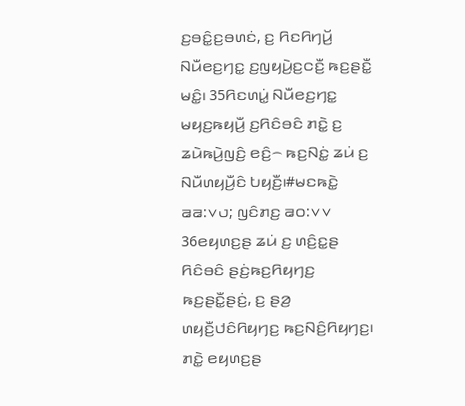ꤢ꤬ꤋꤢꤨ꤭ꤢ꤬ꤋꤛꤢꤦ, ꤢ꤬ ꤖꤢꤖꤚꤣꤩ꤬ ꤡꤣꤪꤕꤢ꤬ꤚꤢ꤭ ꤢ꤬ꤜꤟꤣꤧ꤬ꤢ꤬ꤍꤢꤪ꤬ ꤒꤢ꤬ꤔꤢꤪ꤭ ꤗꤢꤨ꤭꤯ 35ꤖꤢꤛꤣꤦ꤭ ꤡꤣꤪꤕꤢ꤬ꤚꤢ꤭ ꤗꤟꤢ꤬ꤒꤟꤣꤪ꤬ ꤢ꤬ꤖꤢꤨꤋꤢꤨ ꤊꤢꤧ꤭ ꤢ꤬ ꤘꤣꤧꤒꤣꤧ꤬ꤜꤢꤨ꤬ ꤕꤢꤨ꤬꤮ ꤒꤢ꤬ꤡꤢꤦ꤭ ꤘꤣꤦ ꤢ꤬ ꤡꤣꤪꤛꤟꤣꤪ꤬ꤢꤨ ꤝꤟꤢꤪ꤬꤯#ꤗꤢꤒꤢꤧ꤭ ꤁꤁:꤂꤇; ꤜꤢꤨꤊꤢ꤬ ꤁꤀:꤂꤂ 36ꤕꤟꤛꤢ꤬ꤔ ꤘꤣꤦ ꤢ꤬ ꤛꤢꤨ꤬ꤢ꤭ꤔ ꤖꤢꤨꤋꤢꤨ ꤔꤢꤦ꤬ꤒꤢ꤬ꤖꤟꤚꤢ꤬ ꤒꤢ꤬ꤔꤢꤪ꤭ꤔꤢꤦ꤬, ꤢ꤬ ꤔꤤ꤬ ꤛꤟꤢꤪ꤬ꤓꤢꤨꤖꤟꤚꤢ꤬ ꤒꤢ꤬ꤡꤢꤨ꤬ꤖꤟꤚꤢ꤬꤯ ꤊꤢꤧ꤭ ꤕꤟꤛꤢ꤬ꤔ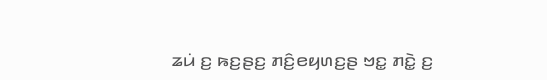ꤘꤣꤦ ꤢ꤬ ꤒꤢ꤬ꤔꤢ꤬ ꤊꤢꤨ꤬ꤕꤟꤛꤢ꤬ꤔ ꤠꤢ꤭ ꤊꤢꤧ꤭ ꤢ꤬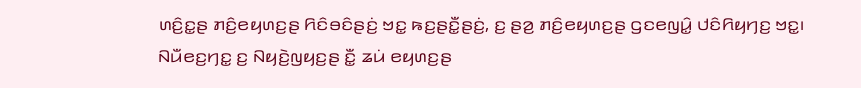ꤛꤢꤨ꤬ꤢ꤭ꤔ ꤊꤢꤨ꤬ꤕꤟꤛꤢ꤬ꤔ ꤖꤢꤨꤋꤢꤨꤔꤢꤦ꤬ ꤠꤢ꤭ ꤒꤢ꤬ꤔꤢꤪ꤭ꤔꤢꤦ꤬, ꤢ꤬ ꤔꤤ꤬ ꤊꤢꤨ꤬ꤕꤟꤛꤢ꤬ꤔ ꤞꤢꤕꤜꤣꤨ꤭ ꤓꤢꤨꤖꤟꤚꤢ꤬ ꤠꤢ꤭꤯ ꤡꤣꤪꤕꤢ꤬ꤚꤢ꤭ ꤢ꤬ ꤡꤟꤢꤧ꤬ꤜꤟꤢ꤬ꤔ ꤢꤪ꤭ ꤘꤣꤦ ꤕꤟꤛꤢ꤬ꤔ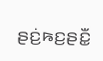ꤔꤢꤦ꤬ꤒꤢ꤬ꤔꤢꤪ꤭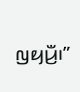ꤜꤟꤣꤪ꤬꤯”